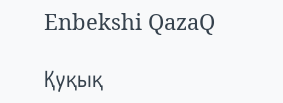Enbekshi QazaQ

Қуқық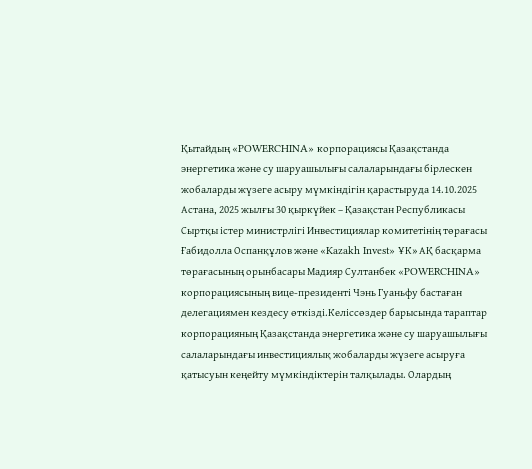Қытайдың «POWERCHINA» корпорациясы Қазақстанда энергетика және су шаруашылығы салаларындағы бірлескен жобаларды жүзеге асыру мүмкіндігін қарастыруда 14.10.2025
Астана, 2025 жылғы 30 қыркүйек – Қазақстан Республикасы Сыртқы істер министрлігі Инвестициялар комитетінің төрағасы Ғабидолла Оспанқұлов және «Kazakh Invest» ҰК» АҚ басқарма төрағасының орынбасары Мадияр Султанбек «POWERCHINA» корпорациясының вице-президенті Чэнь Гуаньфу бастаған делегациямен кездесу өткізді.Келіссөздер барысында тараптар корпорацияның Қазақстанда энергетика және су шаруашылығы салаларындағы инвестициялық жобаларды жүзеге асыруға қатысуын кеңейту мүмкіндіктерін талқылады. Олардың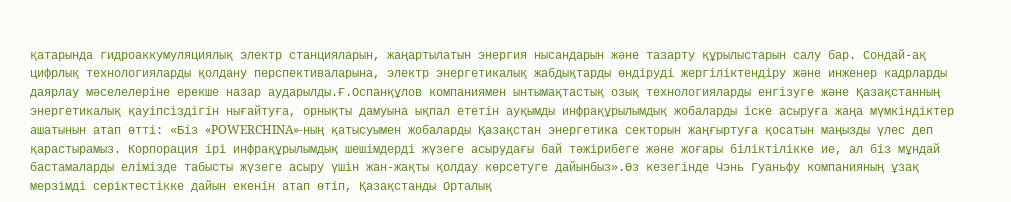қатарында гидроаккумуляциялық электр станцияларын, жаңартылатын энергия нысандарын және тазарту құрылыстарын салу бар. Сондай-ақ цифрлық технологияларды қолдану перспективаларына, электр энергетикалық жабдықтарды өндіруді жергіліктендіру және инженер кадрларды даярлау мәселелеріне ерекше назар аударылды.Ғ.Оспанқұлов компаниямен ынтымақтастық озық технологияларды енгізуге және Қазақстанның энергетикалық қауіпсіздігін нығайтуға, орнықты дамуына ықпал ететін ауқымды инфрақұрылымдық жобаларды іске асыруға жаңа мүмкіндіктер ашатынын атап өтті: «Біз «POWERCHINA»-ның қатысуымен жобаларды Қазақстан энергетика секторын жаңғыртуға қосатын маңызды үлес деп қарастырамыз. Корпорация ірі инфрақұрылымдық шешімдерді жүзеге асырудағы бай тәжірибеге және жоғары біліктілікке ие, ал біз мұндай бастамаларды елімізде табысты жүзеге асыру үшін жан-жақты қолдау көрсетуге дайынбыз».Өз кезегінде Чэнь Гуаньфу компанияның ұзақ мерзімді серіктестікке дайын екенін атап өтіп, Қазақстанды Орталық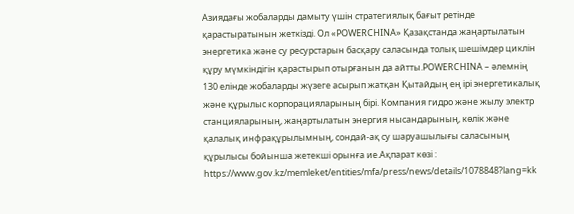Азиядағы жобаларды дамыту үшін стратегиялық бағыт ретінде қарастыратынын жеткізді. Ол «POWERCHINA» Қазақстанда жаңартылатын энергетика және су ресурстарын басқару саласында толық шешімдер циклін құру мүмкіндігін қарастырып отырғанын да айтты.POWERCHINA – әлемнің 130 елінде жобаларды жүзеге асырып жатқан Қытайдың ең ірі энергетикалық және құрылыс корпорацияларының бірі. Компания гидро және жылу электр станцияларының, жаңартылатын энергия нысандарының, көлік және қалалық инфрақұрылымның, сондай-ақ су шаруашылығы саласының құрылысы бойынша жетекші орынға ие.Ақпарат көзі : https://www.gov.kz/memleket/entities/mfa/press/news/details/1078848?lang=kk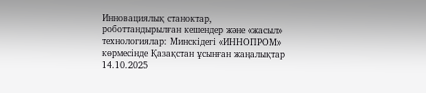Инновациялық станоктар, роботтандырылған кешендер және «жасыл» технологиялар: Минскідегі «ИННОПРОМ» көрмесінде Қазақстан ұсынған жаңалықтар 14.10.2025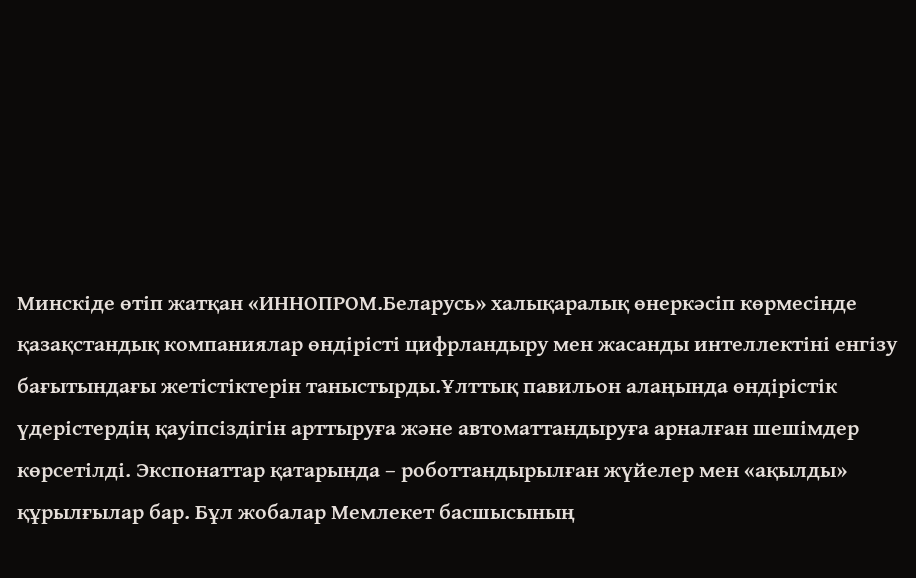Минскіде өтіп жатқан «ИННОПРОМ.Беларусь» халықаралық өнеркәсіп көрмесінде қазақстандық компаниялар өндірісті цифрландыру мен жасанды интеллектіні енгізу бағытындағы жетістіктерін таныстырды.Ұлттық павильон алаңында өндірістік үдерістердің қауіпсіздігін арттыруға және автоматтандыруға арналған шешімдер көрсетілді. Экспонаттар қатарында – роботтандырылған жүйелер мен «ақылды» құрылғылар бар. Бұл жобалар Мемлекет басшысының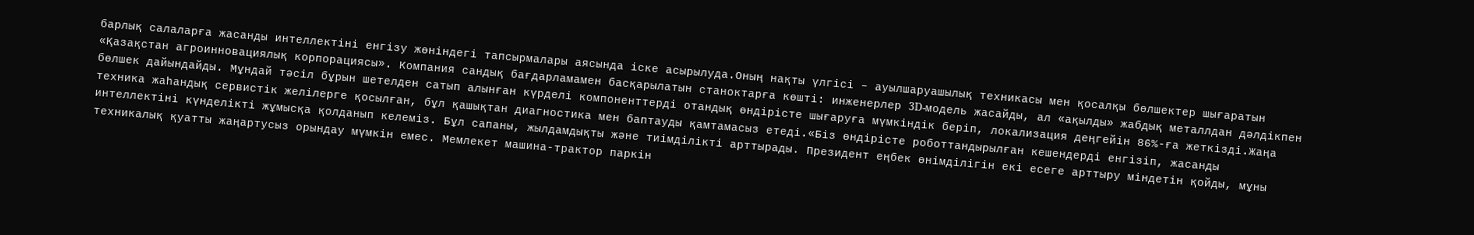барлық салаларға жасанды интеллектіні енгізу жөніндегі тапсырмалары аясында іске асырылуда.Оның нақты үлгісі – ауылшаруашылық техникасы мен қосалқы бөлшектер шығаратын «Қазақстан агроинновациялық корпорациясы». Компания сандық бағдарламамен басқарылатын станоктарға көшті: инженерлер 3D-модель жасайды, ал «ақылды» жабдық металлдан дәлдікпен бөлшек дайындайды. Мұндай тәсіл бұрын шетелден сатып алынған күрделі компоненттерді отандық өндірісте шығаруға мүмкіндік беріп, локализация деңгейін 86%-ға жеткізді.Жаңа техника жаһандық сервистік желілерге қосылған, бұл қашықтан диагностика мен баптауды қамтамасыз етеді.«Біз өндірісте роботтандырылған кешендерді енгізіп, жасанды интеллектіні күнделікті жұмысқа қолданып келеміз. Бұл сапаны, жылдамдықты және тиімділікті арттырады. Президент еңбек өнімділігін екі есеге арттыру міндетін қойды, мұны техникалық қуатты жаңартусыз орындау мүмкін емес. Мемлекет машина-трактор паркін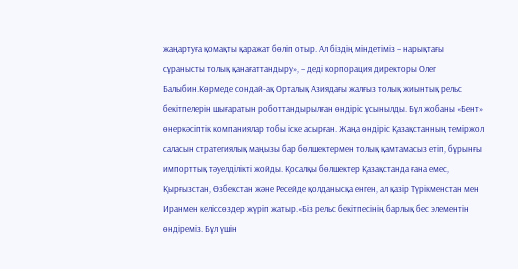жаңартуға қомақты қаражат бөліп отыр. Ал біздің міндетіміз – нарықтағы сұранысты толық қанағаттандыру», – деді корпорация директоры Олег Балыбин.Көрмеде сондай-ақ Орталық Азиядағы жалғыз толық жиынтық рельс бекітпелерін шығаратын роботтандырылған өндіріс ұсынылды. Бұл жобаны «Бент» өнеркәсіптік компаниялар тобы іске асырған. Жаңа өндіріс Қазақстанның теміржол саласын стратегиялық маңызы бар бөлшектермен толық қамтамасыз етіп, бұрынғы импорттық тәуелділікті жойды. Қосалқы бөлшектер Қазақстанда ғана емес, Қырғызстан, Өзбекстан және Ресейде қолданысқа енген, ал қазір Түрікменстан мен Иранмен келіссөздер жүріп жатыр.«Біз рельс бекітпесінің барлық бес элементін өндіреміз. Бұл үшін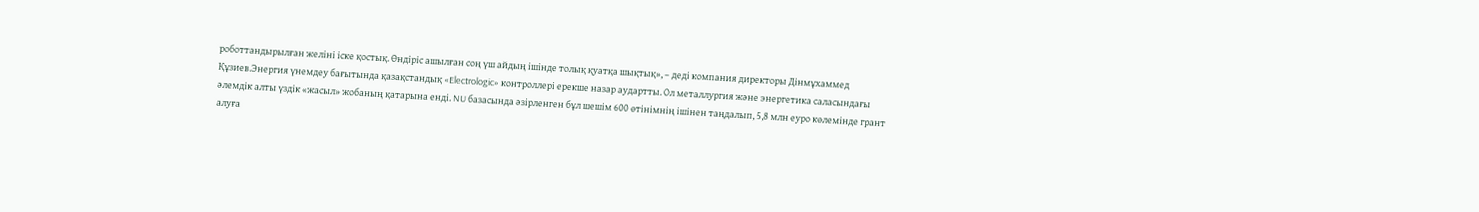роботтандырылған желіні іске қостық. Өндіріс ашылған соң үш айдың ішінде толық қуатқа шықтық», – деді компания директоры Дінмұхаммед Құзиев.Энергия үнемдеу бағытында қазақстандық «Electrologic» контроллері ерекше назар аудартты. Ол металлургия және энергетика саласындағы әлемдік алты үздік «жасыл» жобаның қатарына енді. NU базасында әзірленген бұл шешім 600 өтінімнің ішінен таңдалып, 5,8 млн еуро көлемінде грант алуға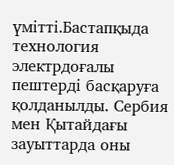үмітті.Бастапқыда технология электрдоғалы пештерді басқаруға қолданылды. Сербия мен Қытайдағы зауыттарда оны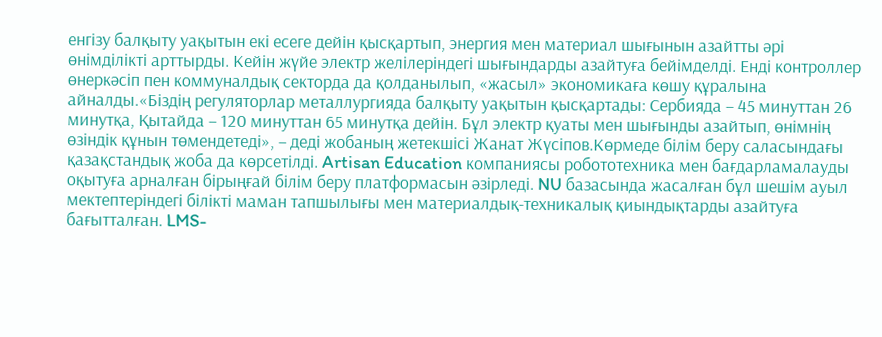енгізу балқыту уақытын екі есеге дейін қысқартып, энергия мен материал шығынын азайтты әрі өнімділікті арттырды. Кейін жүйе электр желілеріндегі шығындарды азайтуға бейімделді. Енді контроллер өнеркәсіп пен коммуналдық секторда да қолданылып, «жасыл» экономикаға көшу құралына айналды.«Біздің регуляторлар металлургияда балқыту уақытын қысқартады: Сербияда – 45 минуттан 26 минутқа, Қытайда – 120 минуттан 65 минутқа дейін. Бұл электр қуаты мен шығынды азайтып, өнімнің өзіндік құнын төмендетеді», – деді жобаның жетекшісі Жанат Жүсіпов.Көрмеде білім беру саласындағы қазақстандық жоба да көрсетілді. Artisan Education компаниясы робототехника мен бағдарламалауды оқытуға арналған бірыңғай білім беру платформасын әзірледі. NU базасында жасалған бұл шешім ауыл мектептеріндегі білікті маман тапшылығы мен материалдық-техникалық қиындықтарды азайтуға бағытталған. LMS-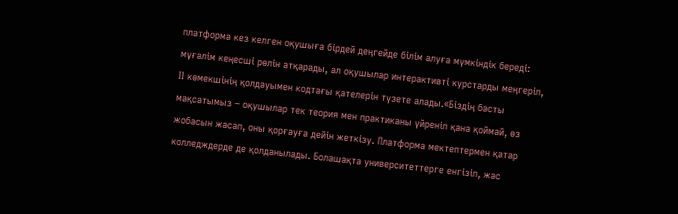платформа кез келген оқушыға бірдей деңгейде білім алуға мүмкіндік береді: мұғалім кеңесші рөлін атқарады, ал оқушылар интерактивті курстарды меңгеріп, ІІ көмекшінің қолдауымен кодтағы қателерін түзете алады.«Біздің басты мақсатымыз – оқушылар тек теория мен практиканы үйреніп қана қоймай, өз жобасын жасап, оны қорғауға дейін жеткізу. Платформа мектептермен қатар колледждерде де қолданылады. Болашақта университеттерге енгізіп, жас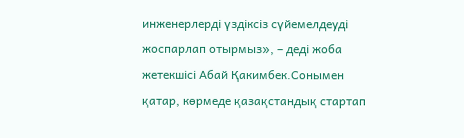инженерлерді үздіксіз сүйемелдеуді жоспарлап отырмыз», – деді жоба жетекшісі Абай Қакимбек.Сонымен қатар, көрмеде қазақстандық стартап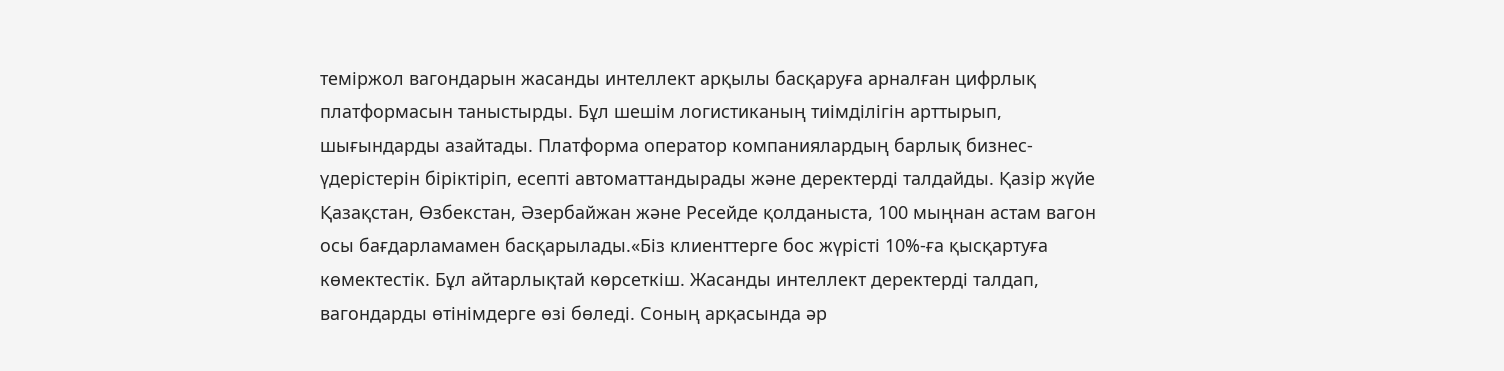теміржол вагондарын жасанды интеллект арқылы басқаруға арналған цифрлық платформасын таныстырды. Бұл шешім логистиканың тиімділігін арттырып, шығындарды азайтады. Платформа оператор компаниялардың барлық бизнес-үдерістерін біріктіріп, есепті автоматтандырады және деректерді талдайды. Қазір жүйе Қазақстан, Өзбекстан, Әзербайжан және Ресейде қолданыста, 100 мыңнан астам вагон осы бағдарламамен басқарылады.«Біз клиенттерге бос жүрісті 10%-ға қысқартуға көмектестік. Бұл айтарлықтай көрсеткіш. Жасанды интеллект деректерді талдап, вагондарды өтінімдерге өзі бөледі. Соның арқасында әр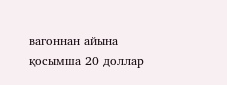вагоннан айына қосымша 20 доллар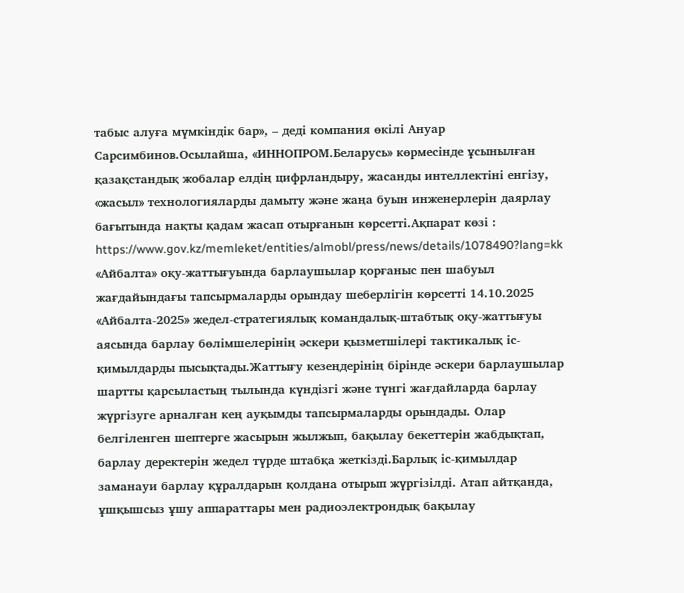табыс алуға мүмкіндік бар», – деді компания өкілі Ануар Сарсимбинов.Осылайша, «ИННОПРОМ.Беларусь» көрмесінде ұсынылған қазақстандық жобалар елдің цифрландыру, жасанды интеллектіні енгізу, «жасыл» технологияларды дамыту және жаңа буын инженерлерін даярлау бағытында нақты қадам жасап отырғанын көрсетті.Ақпарат көзі : https://www.gov.kz/memleket/entities/almobl/press/news/details/1078490?lang=kk
«Айбалта» оқу-жаттығуында барлаушылар қорғаныс пен шабуыл жағдайындағы тапсырмаларды орындау шеберлігін көрсетті 14.10.2025
«Айбалта-2025» жедел-стратегиялық командалық-штабтық оқу-жаттығуы аясында барлау бөлімшелерінің әскери қызметшілері тактикалық іс-қимылдарды пысықтады.Жаттығу кезеңдерінің бірінде әскери барлаушылар шартты қарсыластың тылында күндізгі және түнгі жағдайларда барлау жүргізуге арналған кең ауқымды тапсырмаларды орындады. Олар белгіленген шептерге жасырын жылжып, бақылау бекеттерін жабдықтап, барлау деректерін жедел түрде штабқа жеткізді.Барлық іс-қимылдар заманауи барлау құралдарын қолдана отырып жүргізілді. Атап айтқанда, ұшқышсыз ұшу аппараттары мен радиоэлектрондық бақылау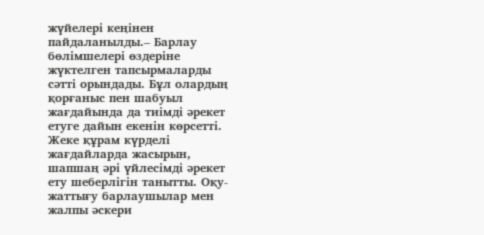жүйелері кеңінен пайдаланылды.– Барлау бөлімшелері өздеріне жүктелген тапсырмаларды сәтті орындады. Бұл олардың қорғаныс пен шабуыл жағдайында да тиімді әрекет етуге дайын екенін көрсетті. Жеке құрам күрделі жағдайларда жасырын, шапшаң әрі үйлесімді әрекет ету шеберлігін танытты. Оқу-жаттығу барлаушылар мен жалпы әскери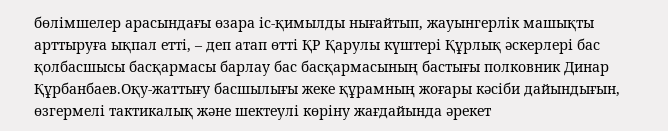бөлімшелер арасындағы өзара іс-қимылды нығайтып, жауынгерлік машықты арттыруға ықпал етті, – деп атап өтті ҚР Қарулы күштері Құрлық әскерлері бас қолбасшысы басқармасы барлау бас басқармасының бастығы полковник Динар Құрбанбаев.Оқу-жаттығу басшылығы жеке құрамның жоғары кәсіби дайындығын, өзгермелі тактикалық және шектеулі көріну жағдайында әрекет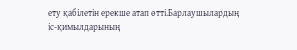ету қабілетін ерекше атап өтті.Барлаушылардың іс-қимылдарының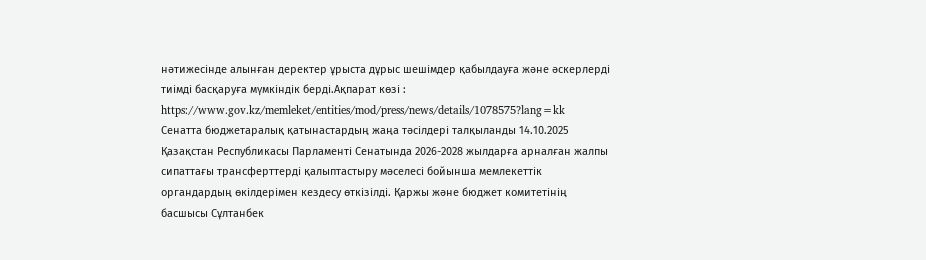нәтижесінде алынған деректер ұрыста дұрыс шешімдер қабылдауға және әскерлерді тиімді басқаруға мүмкіндік берді.Ақпарат көзі : https://www.gov.kz/memleket/entities/mod/press/news/details/1078575?lang=kk
Сенатта бюджетаралық қатынастардың жаңа тәсілдері талқыланды 14.10.2025
Қазақстан Республикасы Парламенті Сенатында 2026-2028 жылдарға арналған жалпы сипаттағы трансферттерді қалыптастыру мәселесі бойынша мемлекеттік органдардың өкілдерімен кездесу өткізілді. Қаржы және бюджет комитетінің басшысы Сұлтанбек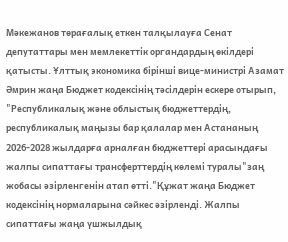Мәкежанов төрағалық еткен талқылауға Сенат депутаттары мен мемлекеттік органдардың өкілдері қатысты. Ұлттық экономика бірінші вице-министрі Азамат Әмрин жаңа Бюджет кодексінің тәсілдерін ескере отырып, "Республикалық және облыстық бюджеттердің, республикалық маңызы бар қалалар мен Астананың 2026-2028 жылдарға арналған бюджеттері арасындағы жалпы сипаттағы трансферттердің көлемі туралы"заң жобасы әзірленгенін атап өтті."Құжат жаңа Бюджет кодексінің нормаларына сәйкес әзірленді. Жалпы сипаттағы жаңа үшжылдық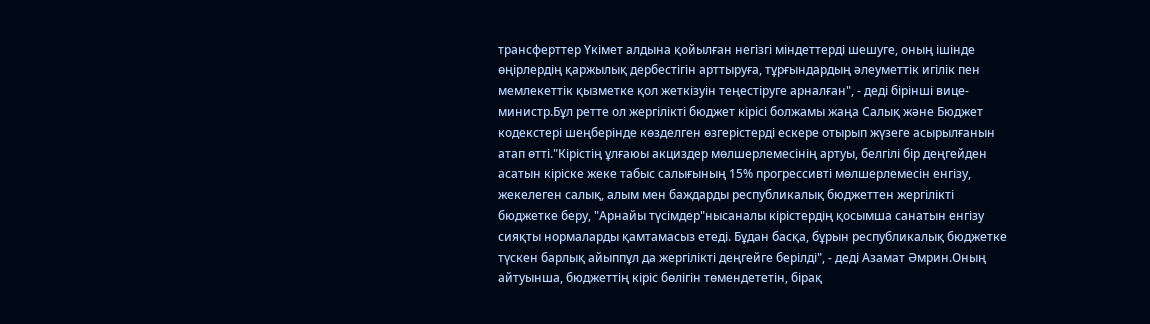трансферттер Үкімет алдына қойылған негізгі міндеттерді шешуге, оның ішінде өңірлердің қаржылық дербестігін арттыруға, тұрғындардың әлеуметтік игілік пен мемлекеттік қызметке қол жеткізуін теңестіруге арналған", - деді бірінші вице-министр.Бұл ретте ол жергілікті бюджет кірісі болжамы жаңа Салық және Бюджет кодекстері шеңберінде көзделген өзгерістерді ескере отырып жүзеге асырылғанын атап өтті."Кірістің ұлғаюы акциздер мөлшерлемесінің артуы, белгілі бір деңгейден асатын кіріске жеке табыс салығының 15% прогрессивті мөлшерлемесін енгізу, жекелеген салық, алым мен баждарды республикалық бюджеттен жергілікті бюджетке беру, "Арнайы түсімдер"нысаналы кірістердің қосымша санатын енгізу сияқты нормаларды қамтамасыз етеді. Бұдан басқа, бұрын республикалық бюджетке түскен барлық айыппұл да жергілікті деңгейге берілді", - деді Азамат Әмрин.Оның айтуынша, бюджеттің кіріс бөлігін төмендететін, бірақ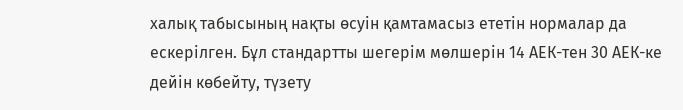халық табысының нақты өсуін қамтамасыз ететін нормалар да ескерілген. Бұл стандартты шегерім мөлшерін 14 АЕК-тен 30 АЕК-ке дейін көбейту, түзету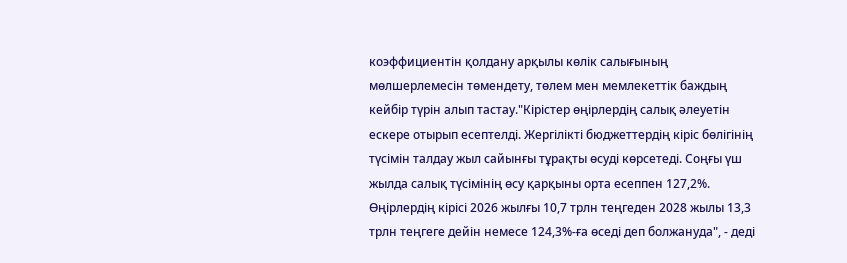коэффициентін қолдану арқылы көлік салығының мөлшерлемесін төмендету, төлем мен мемлекеттік баждың кейбір түрін алып тастау."Кірістер өңірлердің салық әлеуетін ескере отырып есептелді. Жергілікті бюджеттердің кіріс бөлігінің түсімін талдау жыл сайынғы тұрақты өсуді көрсетеді. Соңғы үш жылда салық түсімінің өсу қарқыны орта есеппен 127,2%. Өңірлердің кірісі 2026 жылғы 10,7 трлн теңгеден 2028 жылы 13,3 трлн теңгеге дейін немесе 124,3%-ға өседі деп болжануда", - деді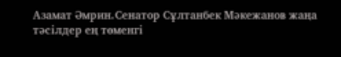Азамат Әмрин.Сенатор Сұлтанбек Мәкежанов жаңа тәсілдер ең төменгі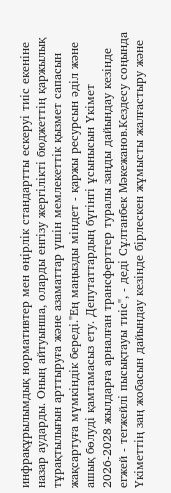инфрақұрылымдық нормативтер мен өңірлік стандартты ескеруі тиіс екеніне назар аударды. Оның айтуынша, оларды енгізу жергілікті бюджеттің қаржылық тұрақтылығын арттыруға және азаматтар үшін мемлекеттік қызмет сапасын жақсартуға мүмкіндік береді."Ең маңызды міндет - қаржы ресурсын әділ және ашық бөлуді қамтамасыз ету. Депутаттардың бүгінгі ұсынысын Үкімет 2026-2028 жылдарға арналған трансферттер туралы заңды дайындау кезінде егжей - тегжейлі пысықтауы тиіс", - деді Сұлтанбек Мәкежанов.Кездесу соңында Үкіметтің заң жобасын дайындау кезінде бірлескен жұмысты жалғастыру және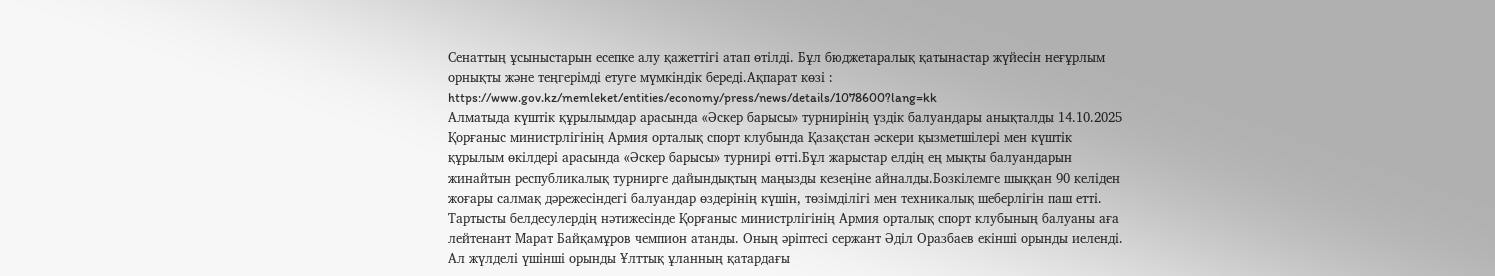Сенаттың ұсыныстарын есепке алу қажеттігі атап өтілді. Бұл бюджетаралық қатынастар жүйесін неғұрлым орнықты және теңгерімді етуге мүмкіндік береді.Ақпарат көзі : https://www.gov.kz/memleket/entities/economy/press/news/details/1078600?lang=kk
Алматыда күштік құрылымдар арасында «Әскер барысы» турнирінің үздік балуандары анықталды 14.10.2025
Қорғаныс министрлігінің Армия орталық спорт клубында Қазақстан әскери қызметшілері мен күштік құрылым өкілдері арасында «Әскер барысы» турнирі өтті.Бұл жарыстар елдің ең мықты балуандарын жинайтын республикалық турнирге дайындықтың маңызды кезеңіне айналды.Бозкілемге шыққан 90 келіден жоғары салмақ дәрежесіндегі балуандар өздерінің күшін, төзімділігі мен техникалық шеберлігін паш етті. Тартысты белдесулердің нәтижесінде Қорғаныс министрлігінің Армия орталық спорт клубының балуаны аға лейтенант Марат Байқамұров чемпион атанды. Оның әріптесі сержант Әділ Оразбаев екінші орынды иеленді. Ал жүлделі үшінші орынды Ұлттық ұланның қатардағы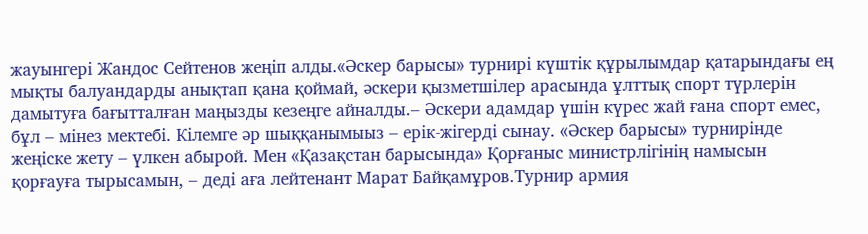жауынгері Жандос Сейтенов жеңіп алды.«Әскер барысы» турнирі күштік құрылымдар қатарындағы ең мықты балуандарды анықтап қана қоймай, әскери қызметшілер арасында ұлттық спорт түрлерін дамытуға бағытталған маңызды кезеңге айналды.– Әскери адамдар үшін күрес жай ғана спорт емес, бұл – мінез мектебі. Кілемге әр шыққанымыыз – ерік-жігерді сынау. «Әскер барысы» турнирінде жеңіске жету – үлкен абырой. Мен «Қазақстан барысында» Қорғаныс министрлігінің намысын қорғауға тырысамын, – деді аға лейтенант Марат Байқамұров.Турнир армия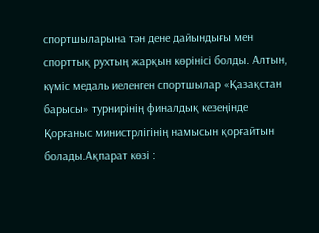спортшыларына тән дене дайындығы мен спорттық рухтың жарқын көрінісі болды. Алтын, күміс медаль иеленген спортшылар «Қазақстан барысы» турнирінің финалдық кезеңінде Қорғаныс министрлігінің намысын қорғайтын болады.Ақпарат көзі :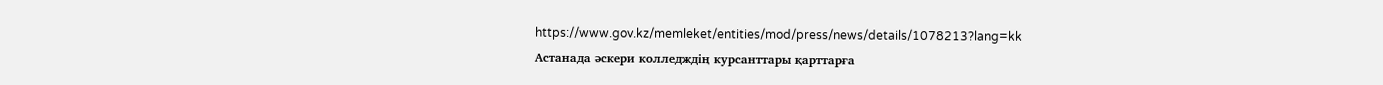https://www.gov.kz/memleket/entities/mod/press/news/details/1078213?lang=kk
Астанада әскери колледждің курсанттары қарттарға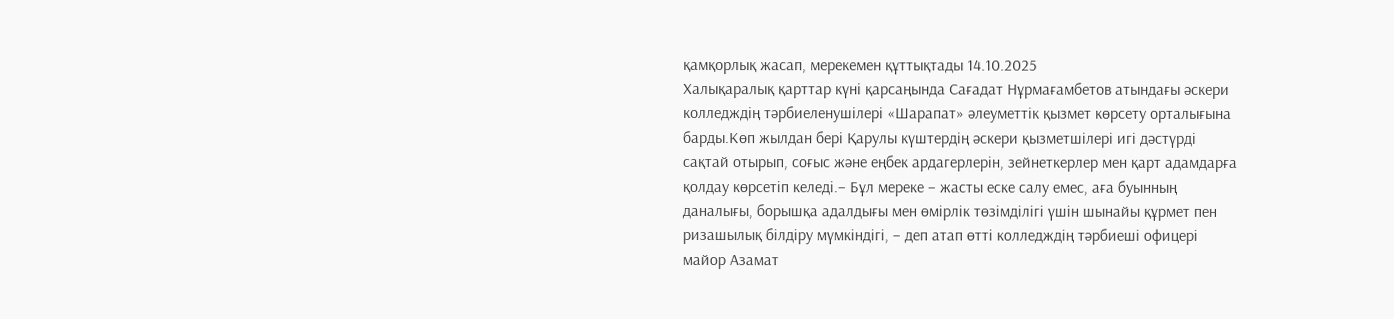қамқорлық жасап, мерекемен құттықтады 14.10.2025
Халықаралық қарттар күні қарсаңында Сағадат Нұрмағамбетов атындағы әскери колледждің тәрбиеленушілері «Шарапат» әлеуметтік қызмет көрсету орталығына барды.Көп жылдан бері Қарулы күштердің әскери қызметшілері игі дәстүрді сақтай отырып, соғыс және еңбек ардагерлерін, зейнеткерлер мен қарт адамдарға қолдау көрсетіп келеді.– Бұл мереке – жасты еске салу емес, аға буынның даналығы, борышқа адалдығы мен өмірлік төзімділігі үшін шынайы құрмет пен ризашылық білдіру мүмкіндігі, – деп атап өтті колледждің тәрбиеші офицері майор Азамат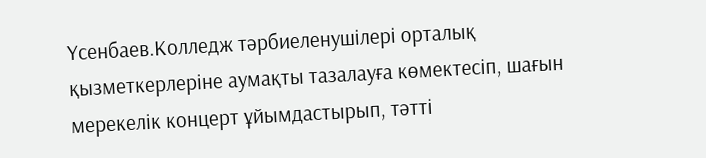Үсенбаев.Колледж тәрбиеленушілері орталық қызметкерлеріне аумақты тазалауға көмектесіп, шағын мерекелік концерт ұйымдастырып, тәтті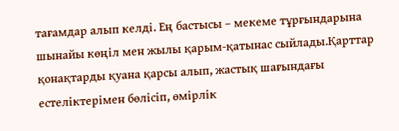тағамдар алып келді. Ең бастысы – мекеме тұрғындарына шынайы көңіл мен жылы қарым-қатынас сыйлады.Қарттар қонақтарды қуана қарсы алып, жастық шағындағы естеліктерімен бөлісіп, өмірлік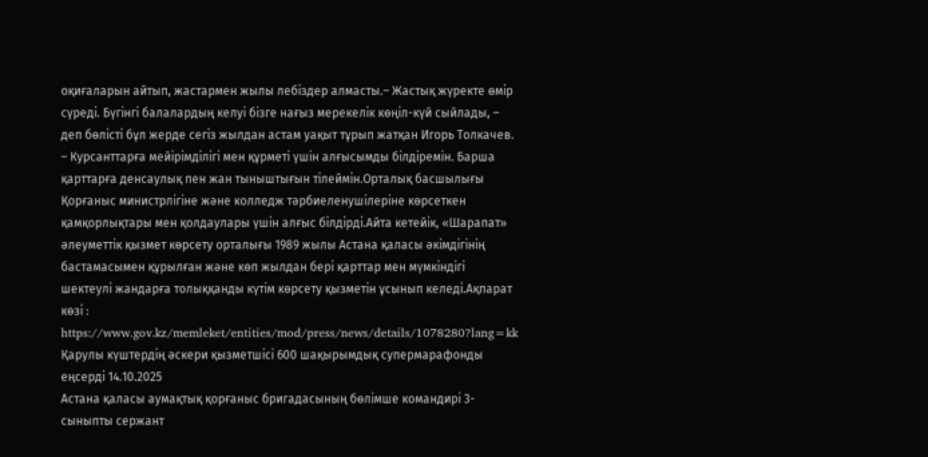оқиғаларын айтып, жастармен жылы лебіздер алмасты.– Жастық жүректе өмір сүреді. Бүгінгі балалардың келуі бізге нағыз мерекелік көңіл-күй сыйлады, – деп бөлісті бұл жерде сегіз жылдан астам уақыт тұрып жатқан Игорь Толкачев. – Курсанттарға мейірімділігі мен құрметі үшін алғысымды білдіремін. Барша қарттарға денсаулық пен жан тыныштығын тілеймін.Орталық басшылығы Қорғаныс министрлігіне және колледж тәрбиеленушілеріне көрсеткен қамқорлықтары мен қолдаулары үшін алғыс білдірді.Айта кетейік, «Шарапат» әлеуметтік қызмет көрсету орталығы 1989 жылы Астана қаласы әкімдігінің бастамасымен құрылған және көп жылдан бері қарттар мен мүмкіндігі шектеулі жандарға толыққанды күтім көрсету қызметін ұсынып келеді.Ақпарат көзі : https://www.gov.kz/memleket/entities/mod/press/news/details/1078280?lang=kk
Қарулы күштердің әскери қызметшісі 600 шақырымдық супермарафонды еңсерді 14.10.2025
Астана қаласы аумақтық қорғаныс бригадасының бөлімше командирі 3-сыныпты сержант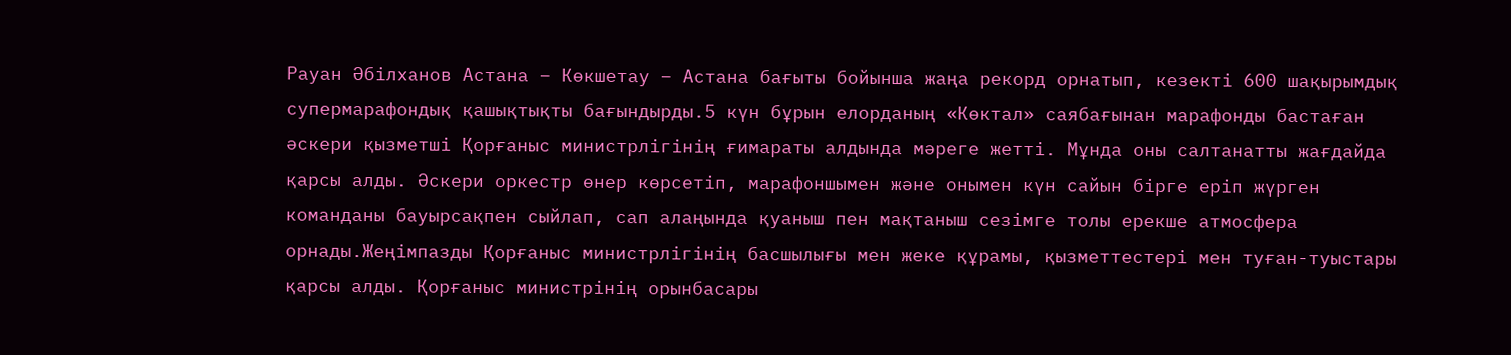Рауан Әбілханов Астана – Көкшетау – Астана бағыты бойынша жаңа рекорд орнатып, кезекті 600 шақырымдық супермарафондық қашықтықты бағындырды.5 күн бұрын елорданың «Көктал» саябағынан марафонды бастаған әскери қызметші Қорғаныс министрлігінің ғимараты алдында мәреге жетті. Мұнда оны салтанатты жағдайда қарсы алды. Әскери оркестр өнер көрсетіп, марафоншымен және онымен күн сайын бірге еріп жүрген команданы бауырсақпен сыйлап, сап алаңында қуаныш пен мақтаныш сезімге толы ерекше атмосфера орнады.Жеңімпазды Қорғаныс министрлігінің басшылығы мен жеке құрамы, қызметтестері мен туған-туыстары қарсы алды. Қорғаныс министрінің орынбасары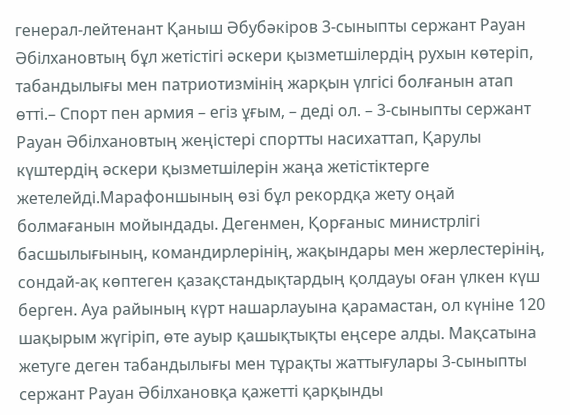генерал-лейтенант Қаныш Әбубәкіров 3-сыныпты сержант Рауан Әбілхановтың бұл жетістігі әскери қызметшілердің рухын көтеріп, табандылығы мен патриотизмінің жарқын үлгісі болғанын атап өтті.– Спорт пен армия – егіз ұғым, – деді ол. – 3-сыныпты сержант Рауан Әбілхановтың жеңістері спортты насихаттап, Қарулы күштердің әскери қызметшілерін жаңа жетістіктерге жетелейді.Марафоншының өзі бұл рекордқа жету оңай болмағанын мойындады. Дегенмен, Қорғаныс министрлігі басшылығының, командирлерінің, жақындары мен жерлестерінің, сондай-ақ көптеген қазақстандықтардың қолдауы оған үлкен күш берген. Ауа райының күрт нашарлауына қарамастан, ол күніне 120 шақырым жүгіріп, өте ауыр қашықтықты еңсере алды. Мақсатына жетуге деген табандылығы мен тұрақты жаттығулары 3-сыныпты сержант Рауан Әбілхановқа қажетті қарқынды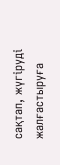сақтап, жүгіруді жалғастыруға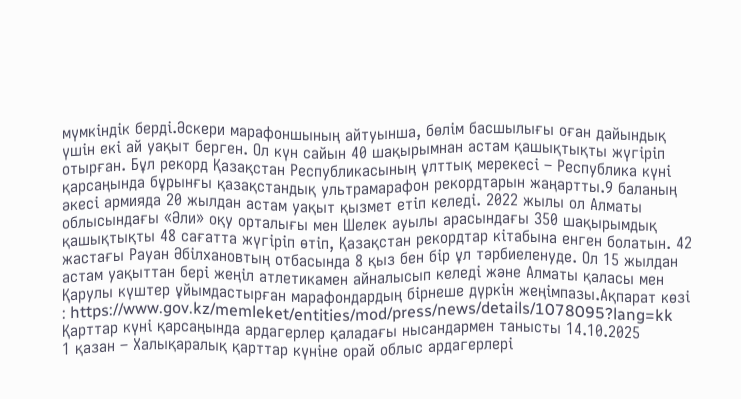мүмкіндік берді.Әскери марафоншының айтуынша, бөлім басшылығы оған дайындық үшін екі ай уақыт берген. Ол күн сайын 40 шақырымнан астам қашықтықты жүгіріп отырған. Бұл рекорд Қазақстан Республикасының ұлттық мерекесі – Республика күні қарсаңында бұрынғы қазақстандық ультрамарафон рекордтарын жаңартты.9 баланың әкесі армияда 20 жылдан астам уақыт қызмет етіп келеді. 2022 жылы ол Алматы облысындағы «Әли» оқу орталығы мен Шелек ауылы арасындағы 350 шақырымдық қашықтықты 48 сағатта жүгіріп өтіп, Қазақстан рекордтар кітабына енген болатын. 42 жастағы Рауан Әбілхановтың отбасында 8 қыз бен бір ұл тәрбиеленуде. Ол 15 жылдан астам уақыттан бері жеңіл атлетикамен айналысып келеді және Алматы қаласы мен Қарулы күштер ұйымдастырған марафондардың бірнеше дүркін жеңімпазы.Ақпарат көзі : https://www.gov.kz/memleket/entities/mod/press/news/details/1078095?lang=kk
Қарттар күні қарсаңында ардагерлер қаладағы нысандармен танысты 14.10.2025
1 қазан – Халықаралық қарттар күніне орай облыс ардагерлері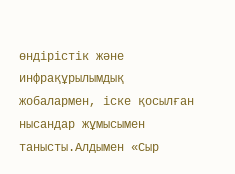өндірістік және инфрақұрылымдық жобалармен, іске қосылған нысандар жұмысымен танысты.Алдымен «Сыр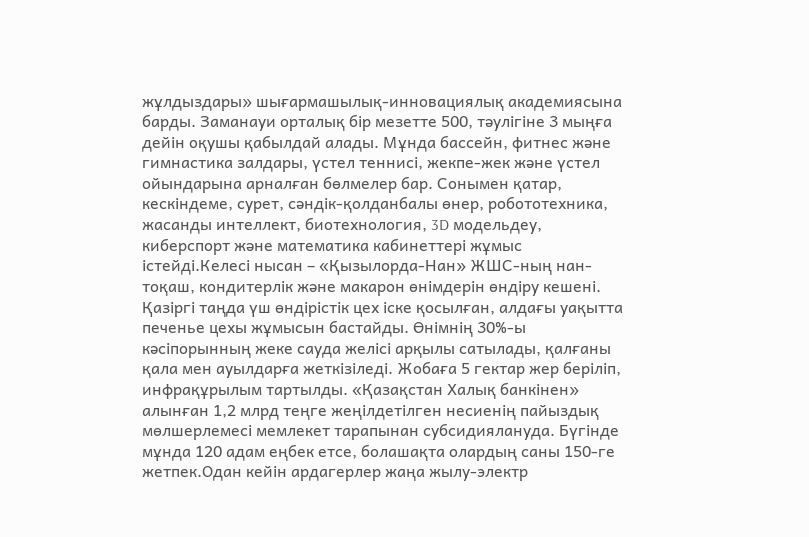жұлдыздары» шығармашылық-инновациялық академиясына барды. Заманауи орталық бір мезетте 500, тәулігіне 3 мыңға дейін оқушы қабылдай алады. Мұнда бассейн, фитнес және гимнастика залдары, үстел теннисі, жекпе-жек және үстел ойындарына арналған бөлмелер бар. Сонымен қатар, кескіндеме, сурет, сәндік-қолданбалы өнер, робототехника, жасанды интеллект, биотехнология, 3D модельдеу, киберспорт және математика кабинеттері жұмыс істейді.Келесі нысан – «Қызылорда-Нан» ЖШС-ның нан-тоқаш, кондитерлік және макарон өнімдерін өндіру кешені. Қазіргі таңда үш өндірістік цех іске қосылған, алдағы уақытта печенье цехы жұмысын бастайды. Өнімнің 30%-ы кәсіпорынның жеке сауда желісі арқылы сатылады, қалғаны қала мен ауылдарға жеткізіледі. Жобаға 5 гектар жер беріліп, инфрақұрылым тартылды. «Қазақстан Халық банкінен» алынған 1,2 млрд теңге жеңілдетілген несиенің пайыздық мөлшерлемесі мемлекет тарапынан субсидиялануда. Бүгінде мұнда 120 адам еңбек етсе, болашақта олардың саны 150-ге жетпек.Одан кейін ардагерлер жаңа жылу-электр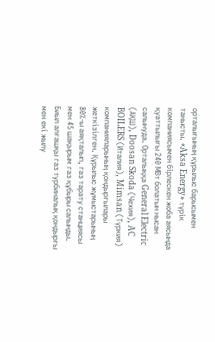орталығының құрылыс барысымен танысты. «Aksa Energy» түрік компаниясымен бірлескен жоба аясында қуаттылығы 240 МВт болатын нысан салынуда. Орталыққа General Electric (АҚШ), Doosan Skoda (Чехия), AC BOILERS (Италия), Mimsan (Түркия) компанияларының қондырғылары жеткізілген. Құрылыс жұмыстарының 80%-ы аяқталып, газ тарату станциясы мен 45 шақырым газ құбыры салынды. Биыл алғашқы газ турбиналық қондырғы мен екі жылу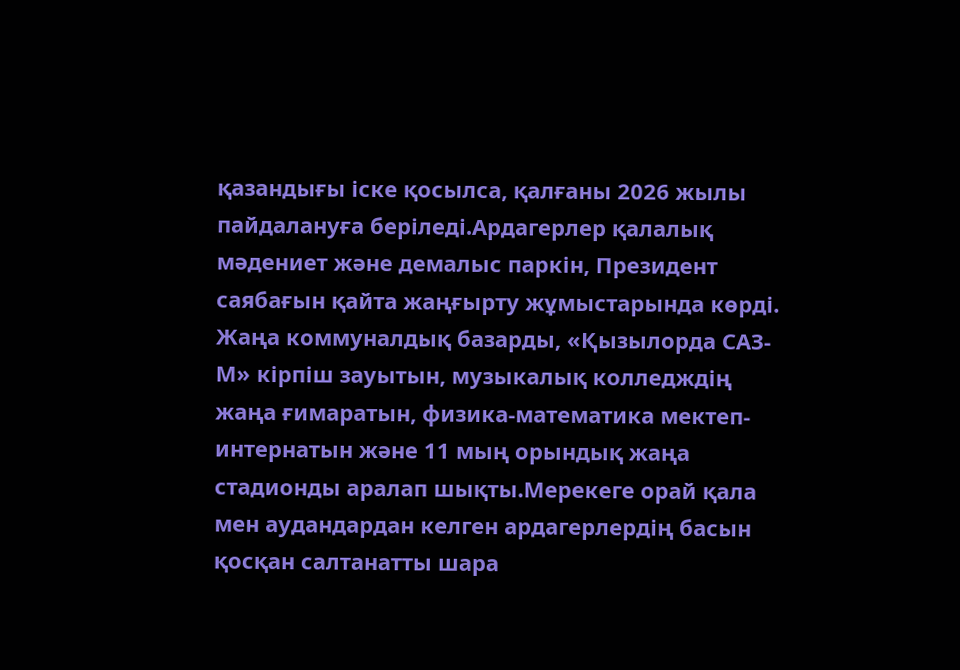қазандығы іске қосылса, қалғаны 2026 жылы пайдалануға беріледі.Ардагерлер қалалық мәдениет және демалыс паркін, Президент саябағын қайта жаңғырту жұмыстарында көрді. Жаңа коммуналдық базарды, «Қызылорда САЗ-М» кірпіш зауытын, музыкалық колледждің жаңа ғимаратын, физика-математика мектеп-интернатын және 11 мың орындық жаңа стадионды аралап шықты.Мерекеге орай қала мен аудандардан келген ардагерлердің басын қосқан салтанатты шара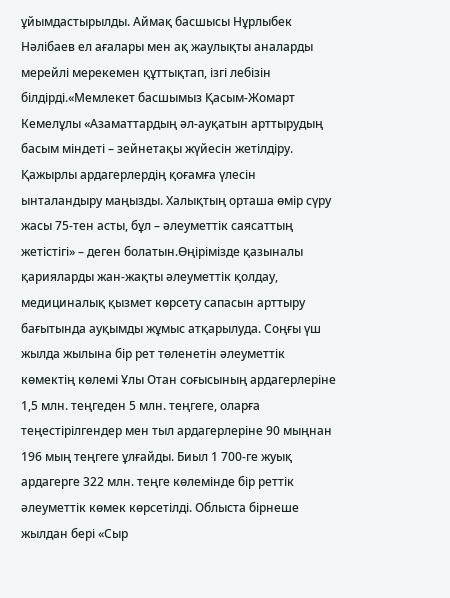ұйымдастырылды. Аймақ басшысы Нұрлыбек Нәлібаев ел ағалары мен ақ жаулықты аналарды мерейлі мерекемен құттықтап, ізгі лебізін білдірді.«Мемлекет басшымыз Қасым-Жомарт Кемелұлы «Азаматтардың әл-ауқатын арттырудың басым міндеті – зейнетақы жүйесін жетілдіру. Қажырлы ардагерлердің қоғамға үлесін ынталандыру маңызды. Халықтың орташа өмір сүру жасы 75-тен асты, бұл – әлеуметтік саясаттың жетістігі» – деген болатын.Өңірімізде қазыналы қарияларды жан-жақты әлеуметтік қолдау, медициналық қызмет көрсету сапасын арттыру бағытында ауқымды жұмыс атқарылуда. Соңғы үш жылда жылына бір рет төленетін әлеуметтік көмектің көлемі Ұлы Отан соғысының ардагерлеріне 1,5 млн. теңгеден 5 млн. теңгеге, оларға теңестірілгендер мен тыл ардагерлеріне 90 мыңнан 196 мың теңгеге ұлғайды. Биыл 1 700-ге жуық ардагерге 322 млн. теңге көлемінде бір реттік әлеуметтік көмек көрсетілді. Облыста бірнеше жылдан бері «Сыр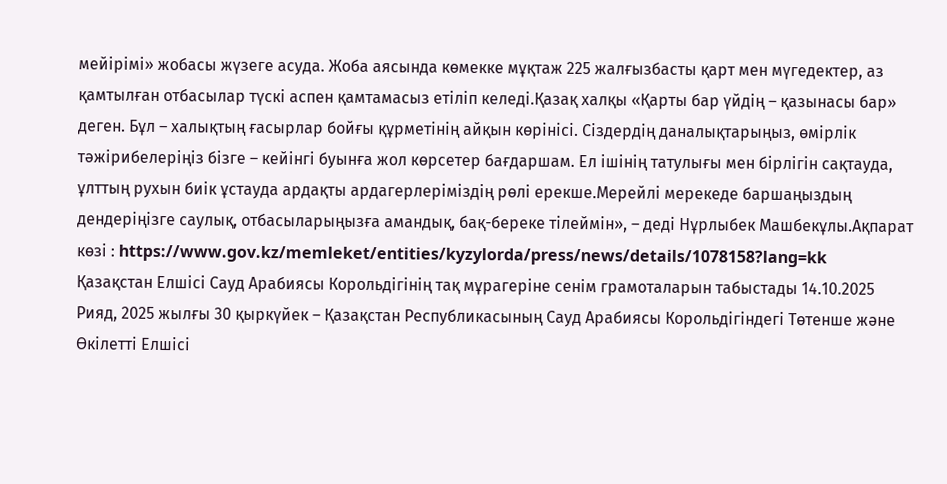мейірімі» жобасы жүзеге асуда. Жоба аясында көмекке мұқтаж 225 жалғызбасты қарт мен мүгедектер, аз қамтылған отбасылар түскі аспен қамтамасыз етіліп келеді.Қазақ халқы «Қарты бар үйдің – қазынасы бар» деген. Бұл – халықтың ғасырлар бойғы құрметінің айқын көрінісі. Сіздердің даналықтарыңыз, өмірлік тәжірибелеріңіз бізге – кейінгі буынға жол көрсетер бағдаршам. Ел ішінің татулығы мен бірлігін сақтауда, ұлттың рухын биік ұстауда ардақты ардагерлеріміздің рөлі ерекше.Мерейлі мерекеде баршаңыздың дендеріңізге саулық, отбасыларыңызға амандық, бақ-береке тілеймін», – деді Нұрлыбек Машбекұлы.Ақпарат көзі : https://www.gov.kz/memleket/entities/kyzylorda/press/news/details/1078158?lang=kk
Қазақстан Елшісі Сауд Арабиясы Корольдігінің тақ мұрагеріне сенім грамоталарын табыстады 14.10.2025
Рияд, 2025 жылғы 30 қыркүйек – Қазақстан Республикасының Сауд Арабиясы Корольдігіндегі Төтенше және Өкілетті Елшісі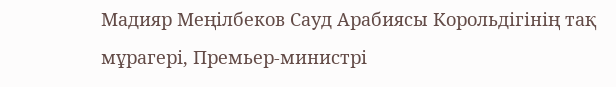Мадияр Меңілбеков Сауд Арабиясы Корольдігінің тақ мұрагері, Премьер-министрі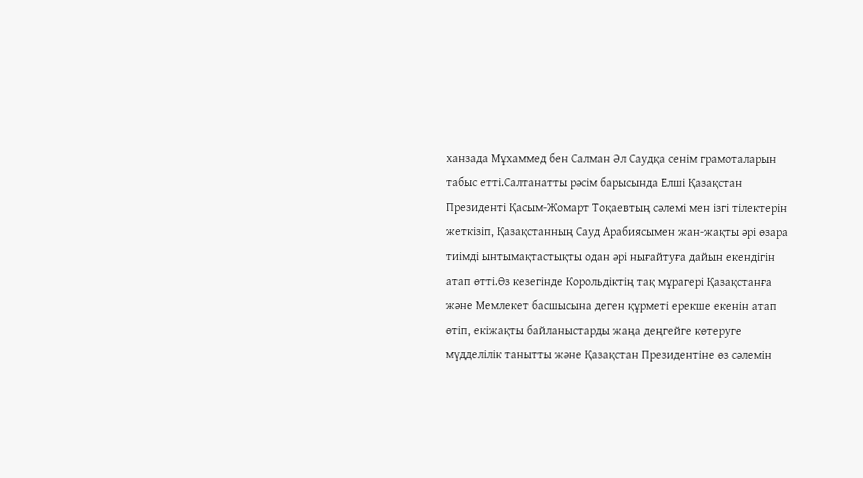ханзада Мұхаммед бен Салман Әл Саудқа сенім грамоталарын табыс етті.Салтанатты рәсім барысында Елші Қазақстан Президенті Қасым-Жомарт Тоқаевтың сәлемі мен ізгі тілектерін жеткізіп, Қазақстанның Сауд Арабиясымен жан-жақты әрі өзара тиімді ынтымақтастықты одан әрі нығайтуға дайын екендігін атап өтті.Өз кезегінде Корольдіктің тақ мұрагері Қазақстанға және Мемлекет басшысына деген құрметі ерекше екенін атап өтіп, екіжақты байланыстарды жаңа деңгейге көтеруге мүдделілік танытты және Қазақстан Президентіне өз сәлемін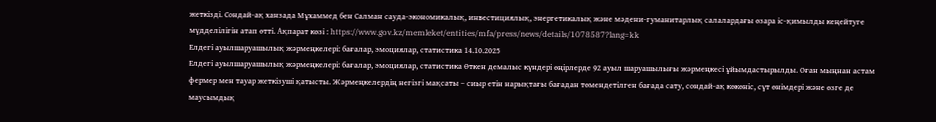жеткізді. Сондай-ақ ханзада Мұхаммед бен Салман сауда-экономикалық, инвестициялық, энергетикалық және мәдени-гуманитарлық салалардағы өзара іс-қимылды кеңейтуге мүдделілігін атап өтті. Ақпарат көзі : https://www.gov.kz/memleket/entities/mfa/press/news/details/1078587?lang=kk
Елдегі ауылшаруашылық жәрмеңкелері: бағалар, эмоциялар, статистика 14.10.2025
Елдегі ауылшаруашылық жәрмеңкелері: бағалар, эмоциялар, статистика Өткен демалыс күндері өңірлерде 92 ауыл шаруашылығы жәрмеңкесі ұйымдастырылды. Оған мыңнан астам фермер мен тауар жеткізуші қатысты. Жәрмеңкелердің негізгі мақсаты – сиыр етін нарықтағы бағадан төмендетілген бағада сату, сондай-ақ көкөніс, сүт өнімдері және өзге де маусымдық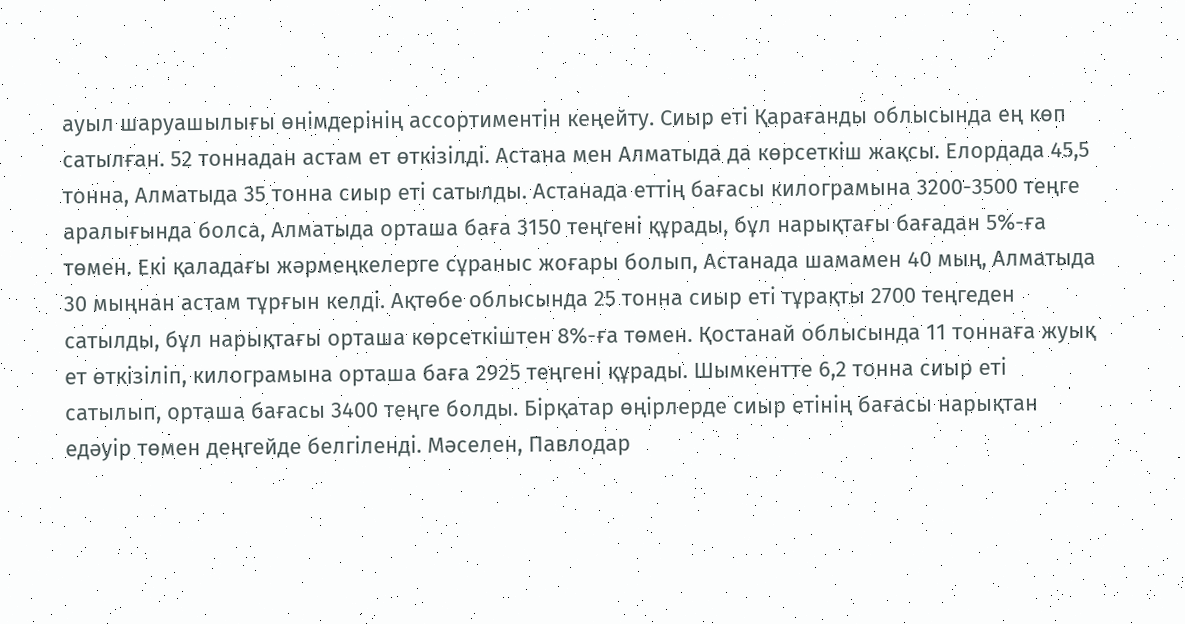ауыл шаруашылығы өнімдерінің ассортиментін кеңейту. Сиыр еті Қарағанды облысында ең көп сатылған. 52 тоннадан астам ет өткізілді. Астана мен Алматыда да көрсеткіш жақсы. Елордада 45,5 тонна, Алматыда 35 тонна сиыр еті сатылды. Астанада еттің бағасы килограмына 3200-3500 теңге аралығында болса, Алматыда орташа баға 3150 теңгені құрады, бұл нарықтағы бағадан 5%-ға төмен. Екі қаладағы жәрмеңкелерге сұраныс жоғары болып, Астанада шамамен 40 мың, Алматыда 30 мыңнан астам тұрғын келді. Ақтөбе облысында 25 тонна сиыр еті тұрақты 2700 теңгеден сатылды, бұл нарықтағы орташа көрсеткіштен 8%-ға төмен. Қостанай облысында 11 тоннаға жуық ет өткізіліп, килограмына орташа баға 2925 теңгені құрады. Шымкентте 6,2 тонна сиыр еті сатылып, орташа бағасы 3400 теңге болды. Бірқатар өңірлерде сиыр етінің бағасы нарықтан едәуір төмен деңгейде белгіленді. Мәселен, Павлодар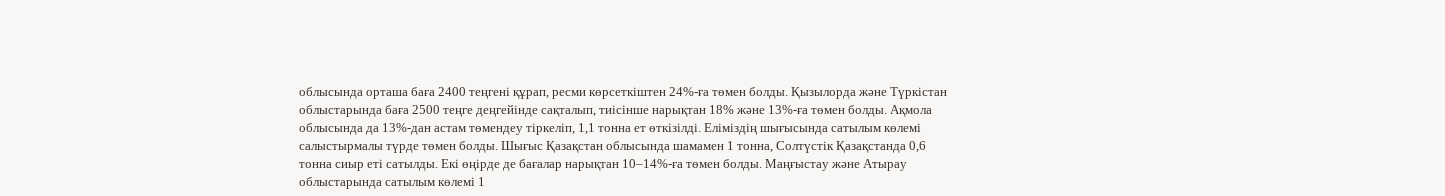облысында орташа баға 2400 теңгені құрап, ресми көрсеткіштен 24%-ға төмен болды. Қызылорда және Түркістан облыстарында баға 2500 теңге деңгейінде сақталып, тиісінше нарықтан 18% және 13%-ға төмен болды. Ақмола облысында да 13%-дан астам төмендеу тіркеліп, 1,1 тонна ет өткізілді. Еліміздің шығысында сатылым көлемі салыстырмалы түрде төмен болды. Шығыс Қазақстан облысында шамамен 1 тонна, Солтүстік Қазақстанда 0,6 тонна сиыр еті сатылды. Екі өңірде де бағалар нарықтан 10–14%-ға төмен болды. Маңғыстау және Атырау облыстарында сатылым көлемі 1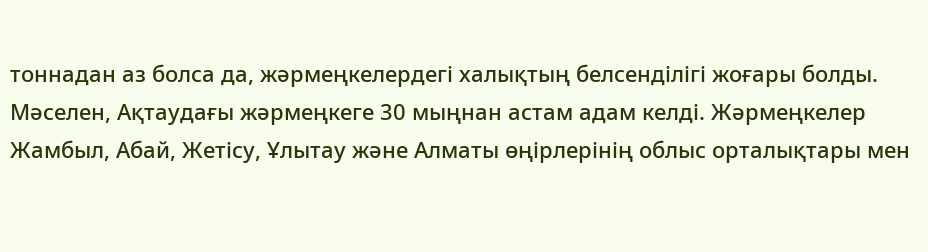тоннадан аз болса да, жәрмеңкелердегі халықтың белсенділігі жоғары болды. Мәселен, Ақтаудағы жәрмеңкеге 30 мыңнан астам адам келді. Жәрмеңкелер Жамбыл, Абай, Жетісу, Ұлытау және Алматы өңірлерінің облыс орталықтары мен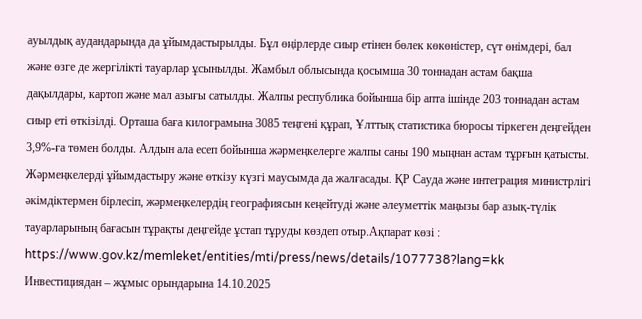ауылдық аудандарында да ұйымдастырылды. Бұл өңірлерде сиыр етінен бөлек көкөністер, сүт өнімдері, бал және өзге де жергілікті тауарлар ұсынылды. Жамбыл облысында қосымша 30 тоннадан астам бақша дақылдары, картоп және мал азығы сатылды. Жалпы республика бойынша бір апта ішінде 203 тоннадан астам сиыр еті өткізілді. Орташа баға килограмына 3085 теңгені құрап, Ұлттық статистика бюросы тіркеген деңгейден 3,9%-ға төмен болды. Алдын ала есеп бойынша жәрмеңкелерге жалпы саны 190 мыңнан астам тұрғын қатысты. Жәрмеңкелерді ұйымдастыру және өткізу күзгі маусымда да жалғасады. ҚР Сауда және интеграция министрлігі әкімдіктермен бірлесіп, жәрмеңкелердің географиясын кеңейтуді және әлеуметтік маңызы бар азық-түлік тауарларының бағасын тұрақты деңгейде ұстап тұруды көздеп отыр.Ақпарат көзі : https://www.gov.kz/memleket/entities/mti/press/news/details/1077738?lang=kk
Инвестициядан – жұмыс орындарына 14.10.2025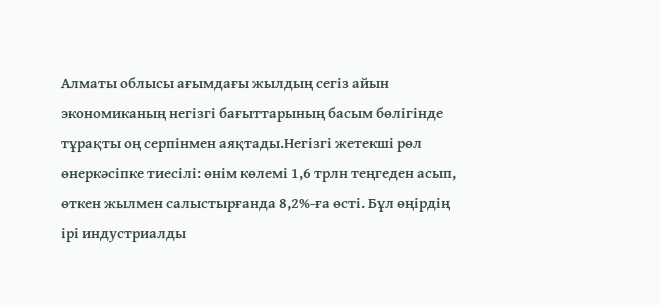Алматы облысы ағымдағы жылдың сегіз айын экономиканың негізгі бағыттарының басым бөлігінде тұрақты оң серпінмен аяқтады.Негізгі жетекші рөл өнеркәсіпке тиесілі: өнім көлемі 1,6 трлн теңгеден асып, өткен жылмен салыстырғанда 8,2%-ға өсті. Бұл өңірдің ірі индустриалды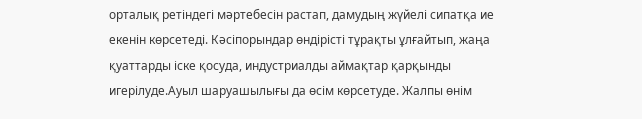орталық ретіндегі мәртебесін растап, дамудың жүйелі сипатқа ие екенін көрсетеді. Кәсіпорындар өндірісті тұрақты ұлғайтып, жаңа қуаттарды іске қосуда, индустриалды аймақтар қарқынды игерілуде.Ауыл шаруашылығы да өсім көрсетуде. Жалпы өнім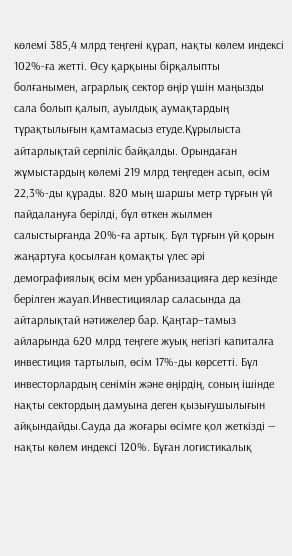көлемі 385,4 млрд теңгені құрап, нақты көлем индексі 102%-ға жетті. Өсу қарқыны бірқалыпты болғанымен, аграрлық сектор өңір үшін маңызды сала болып қалып, ауылдық аумақтардың тұрақтылығын қамтамасыз етуде.Құрылыста айтарлықтай серпіліс байқалды. Орындаған жұмыстардың көлемі 219 млрд теңгеден асып, өсім 22,3%-ды құрады. 820 мың шаршы метр тұрғын үй пайдалануға берілді, бұл өткен жылмен салыстырғанда 20%-ға артық. Бұл тұрғын үй қорын жаңартуға қосылған қомақты үлес әрі демографиялық өсім мен урбанизацияға дер кезінде берілген жауап.Инвестициялар саласында да айтарлықтай нәтижелер бар. Қаңтар–тамыз айларында 620 млрд теңгеге жуық негізгі капиталға инвестиция тартылып, өсім 17%-ды көрсетті. Бұл инвесторлардың сенімін және өңірдің, соның ішінде нақты сектордың дамуына деген қызығушылығын айқындайды.Сауда да жоғары өсімге қол жеткізді — нақты көлем индексі 120%. Бұған логистикалық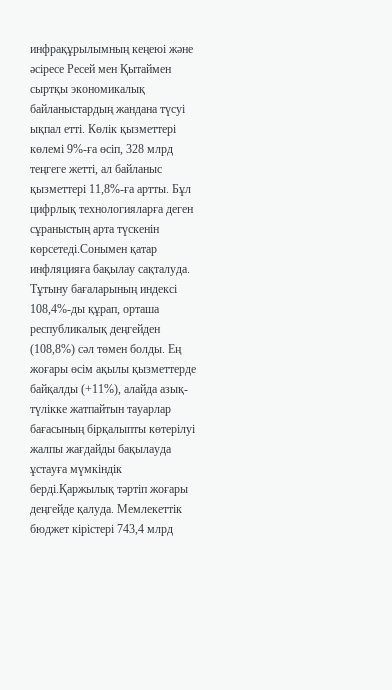инфрақұрылымның кеңеюі және әсіресе Ресей мен Қытаймен сыртқы экономикалық байланыстардың жандана түсуі ықпал етті. Көлік қызметтері көлемі 9%-ға өсіп, 328 млрд теңгеге жетті, ал байланыс қызметтері 11,8%-ға артты. Бұл цифрлық технологияларға деген сұраныстың арта түскенін көрсетеді.Сонымен қатар инфляцияға бақылау сақталуда. Тұтыну бағаларының индексі 108,4%-ды құрап, орташа республикалық деңгейден (108,8%) сәл төмен болды. Ең жоғары өсім ақылы қызметтерде байқалды (+11%), алайда азық-түлікке жатпайтын тауарлар бағасының бірқалыпты көтерілуі жалпы жағдайды бақылауда ұстауға мүмкіндік берді.Қаржылық тәртіп жоғары деңгейде қалуда. Мемлекеттік бюджет кірістері 743,4 млрд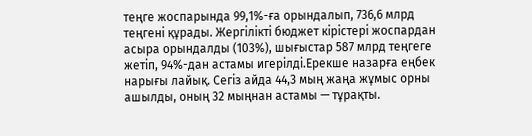теңге жоспарында 99,1%-ға орындалып, 736,6 млрд теңгені құрады. Жергілікті бюджет кірістері жоспардан асыра орындалды (103%), шығыстар 587 млрд теңгеге жетіп, 94%-дан астамы игерілді.Ерекше назарға еңбек нарығы лайық. Сегіз айда 44,3 мың жаңа жұмыс орны ашылды, оның 32 мыңнан астамы — тұрақты.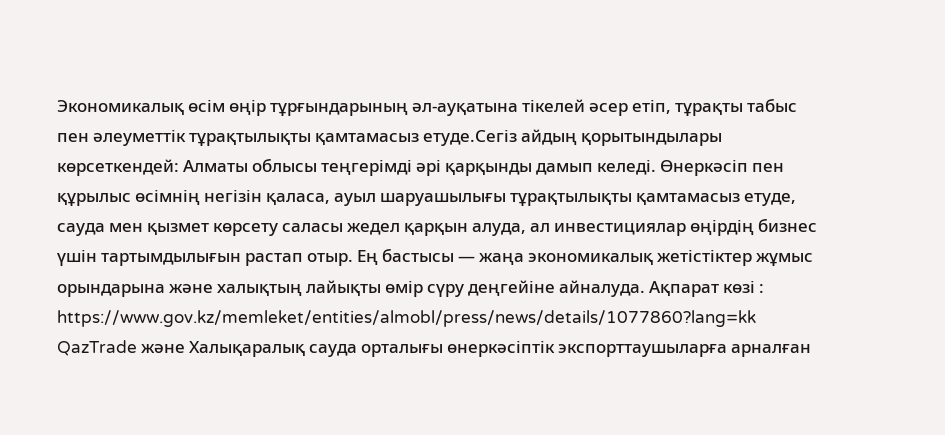Экономикалық өсім өңір тұрғындарының әл-ауқатына тікелей әсер етіп, тұрақты табыс пен әлеуметтік тұрақтылықты қамтамасыз етуде.Сегіз айдың қорытындылары көрсеткендей: Алматы облысы теңгерімді әрі қарқынды дамып келеді. Өнеркәсіп пен құрылыс өсімнің негізін қаласа, ауыл шаруашылығы тұрақтылықты қамтамасыз етуде, сауда мен қызмет көрсету саласы жедел қарқын алуда, ал инвестициялар өңірдің бизнес үшін тартымдылығын растап отыр. Ең бастысы — жаңа экономикалық жетістіктер жұмыс орындарына және халықтың лайықты өмір сүру деңгейіне айналуда. Ақпарат көзі : https://www.gov.kz/memleket/entities/almobl/press/news/details/1077860?lang=kk
QazTrade және Халықаралық сауда орталығы өнеркәсіптік экспорттаушыларға арналған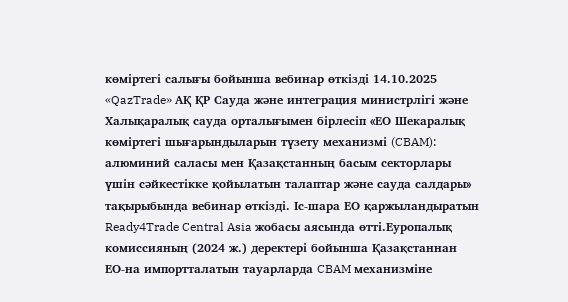көміртегі салығы бойынша вебинар өткізді 14.10.2025
«QazTrade» АҚ ҚР Сауда және интеграция министрлігі және Халықаралық сауда орталығымен бірлесіп «ЕО Шекаралық көміртегі шығарындыларын түзету механизмі (CBAM): алюминий саласы мен Қазақстанның басым секторлары үшін сәйкестікке қойылатын талаптар және сауда салдары» тақырыбында вебинар өткізді. Іс-шара ЕО қаржыландыратын Ready4Trade Central Asia жобасы аясында өтті.Еуропалық комиссияның (2024 ж.) деректері бойынша Қазақстаннан ЕО-на импортталатын тауарларда CBAM механизміне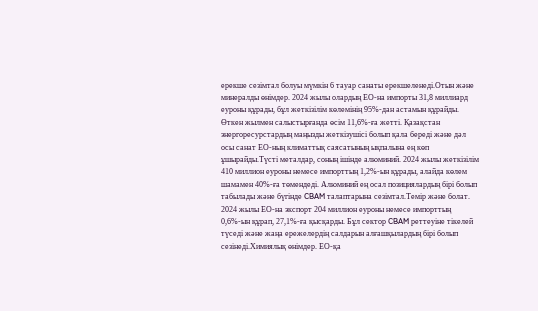ерекше сезімтал болуы мүмкін 6 тауар санаты ерекшеленеді.Отын және минералды өнімдер. 2024 жылы олардың ЕО-на импорты 31,8 миллиард еуроны құрады, бұл жеткізілім көлемінің 95%-дан астамын құрайды. Өткен жылмен салыстырғанда өсім 11,6%-ға жетті. Қазақстан энергоресурстардың маңызды жеткізушісі болып қала береді және дәл осы санат ЕО-ның климаттық саясатының ықпалына ең көп ұшырайды.Түсті металдар, соның ішінде алюминий. 2024 жылы жеткізілім 410 миллион еуроны немесе импорттың 1,2%-ын құрады, алайда көлем шамамен 40%-ға төмендеді. Алюминий ең осал позициялардың бірі болып табылады және бүгінде CBAM талаптарына сезімтал.Темір және болат. 2024 жылы ЕО-на экспорт 204 миллион еуроны немесе импорттың 0,6%-ын құрап, 27,1%-ға қысқарды. Бұл сектор CBAM реттеуіне тікелей түседі және жаңа ережелердің салдарын алғашқылардың бірі болып сезінеді.Химиялық өнімдер. ЕО-қа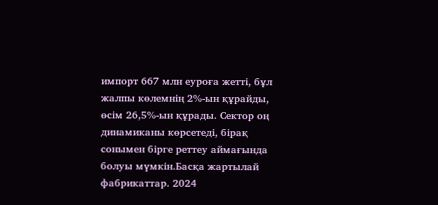импорт 667 млн еуроға жетті, бұл жалпы көлемнің 2%-ын құрайды, өсім 26,5%-ын құрады. Сектор оң динамиканы көрсетеді, бірақ сонымен бірге реттеу аймағында болуы мүмкін.Басқа жартылай фабрикаттар. 2024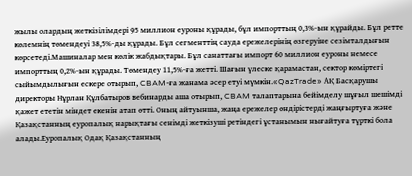жылы олардың жеткізілімдері 95 миллион еуроны құрады, бұл импорттың 0,3%-ын құрайды. Бұл ретте көлемнің төмендеуі 38,5%-ды құрады. Бұл сегменттің сауда ережелерінің өзгеруіне сезімталдығын көрсетеді.Машиналар мен көлік жабдықтары. Бұл санаттағы импорт 60 миллион еуроны немесе импорттың 0,2%-ын құрады. Төмендеу 11,5%-ға жетті. Шағын үлеске қарамастан, сектор көміртегі сыйымдылығын ескере отырып, CBAM-ға жанама әсер етуі мүмкін.«QazTrade» АҚ Басқарушы директоры Нұрлан Құлбатыров вебинарды аша отырып, CBAM талаптарына бейімделу шұғыл шешімді қажет ететін міндет екенін атап өтті. Оның айтуынша, жаңа ережелер өндірістерді жаңғыртуға және Қазақстанның еуропалық нарықтағы сенімді жеткізуші ретіндегі ұстанымын нығайтуға түрткі бола алады.Еуропалық Одақ Қазақстанның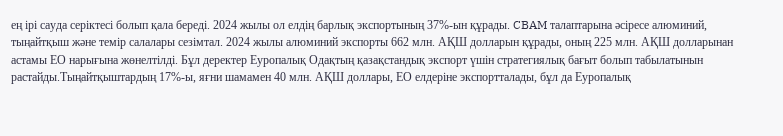ең ірі сауда серіктесі болып қала береді. 2024 жылы ол елдің барлық экспортының 37%-ын құрады. CBAM талаптарына әсіресе алюминий, тыңайтқыш және темір салалары сезімтал. 2024 жылы алюминий экспорты 662 млн. АҚШ долларын құрады, оның 225 млн. АҚШ долларынан астамы ЕО нарығына жөнелтілді. Бұл деректер Еуропалық Одақтың қазақстандық экспорт үшін стратегиялық бағыт болып табылатынын растайды.Тыңайтқыштардың 17%-ы, яғни шамамен 40 млн. АҚШ доллары, ЕО елдеріне экспортталады, бұл да Еуропалық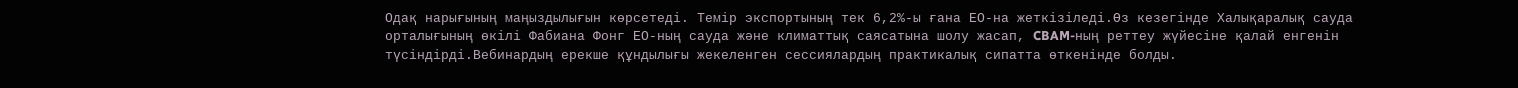Одақ нарығының маңыздылығын көрсетеді. Темір экспортының тек 6,2%-ы ғана ЕО-на жеткізіледі.Өз кезегінде Халықаралық сауда орталығының өкілі Фабиана Фонг ЕО-ның сауда және климаттық саясатына шолу жасап, CBAM-ның реттеу жүйесіне қалай енгенін түсіндірді.Вебинардың ерекше құндылығы жекеленген сессиялардың практикалық сипатта өткенінде болды.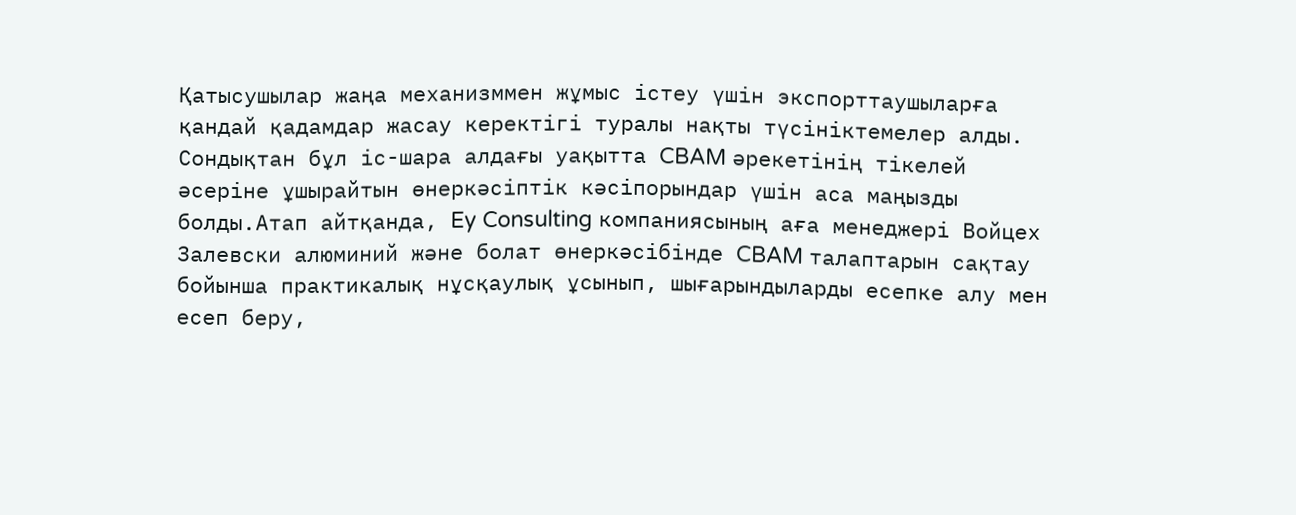Қатысушылар жаңа механизммен жұмыс істеу үшін экспорттаушыларға қандай қадамдар жасау керектігі туралы нақты түсініктемелер алды. Сондықтан бұл іс-шара алдағы уақытта CBAM әрекетінің тікелей әсеріне ұшырайтын өнеркәсіптік кәсіпорындар үшін аса маңызды болды.Атап айтқанда, Ey Consulting компаниясының аға менеджері Войцех Залевски алюминий және болат өнеркәсібінде CBAM талаптарын сақтау бойынша практикалық нұсқаулық ұсынып, шығарындыларды есепке алу мен есеп беру,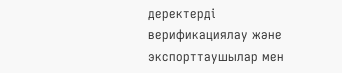деректерді верификациялау және экспорттаушылар мен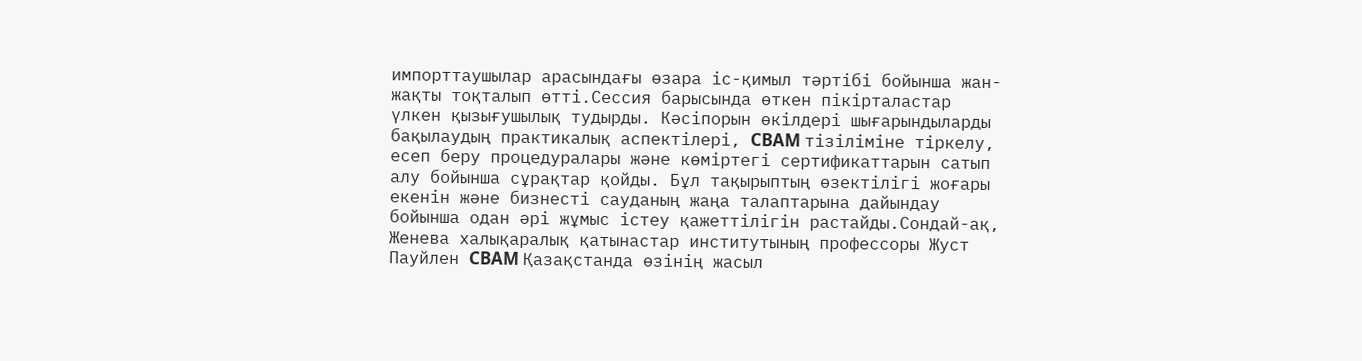импорттаушылар арасындағы өзара іс-қимыл тәртібі бойынша жан-жақты тоқталып өтті.Сессия барысында өткен пікірталастар үлкен қызығушылық тудырды. Кәсіпорын өкілдері шығарындыларды бақылаудың практикалық аспектілері, CBAM тізіліміне тіркелу, есеп беру процедуралары және көміртегі сертификаттарын сатып алу бойынша сұрақтар қойды. Бұл тақырыптың өзектілігі жоғары екенін және бизнесті сауданың жаңа талаптарына дайындау бойынша одан әрі жұмыс істеу қажеттілігін растайды.Сондай-ақ, Женева халықаралық қатынастар институтының профессоры Жуст Пауйлен CBAM Қазақстанда өзінің жасыл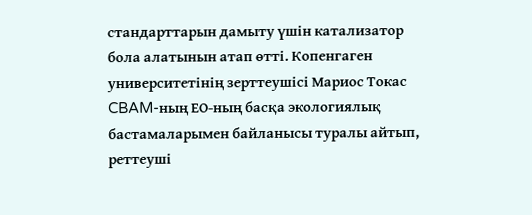стандарттарын дамыту үшін катализатор бола алатынын атап өтті. Копенгаген университетінің зерттеушісі Мариос Токас CBAM-ның ЕО-ның басқа экологиялық бастамаларымен байланысы туралы айтып, реттеуші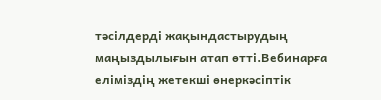тәсілдерді жақындастырудың маңыздылығын атап өтті.Вебинарға еліміздің жетекші өнеркәсіптік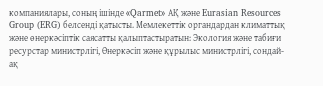компаниялары, соның ішінде «Qarmet» АҚ және Eurasian Resources Group (ERG) белсенді қатысты. Мемлекеттік органдардан климаттық және өнеркәсіптік саясатты қалыптастыратын: Экология және табиғи ресурстар министрлігі, Өнеркәсіп және құрылыс министрлігі, сондай-ақ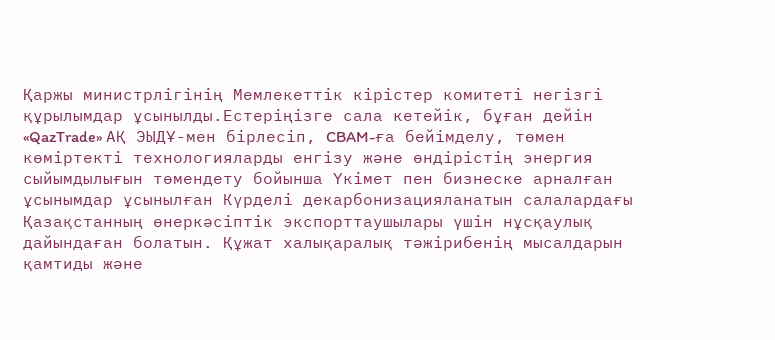Қаржы министрлігінің Мемлекеттік кірістер комитеті негізгі құрылымдар ұсынылды.Естеріңізге сала кетейік, бұған дейін «QazTrade» АҚ ЭЫДҰ-мен бірлесіп, CBAM-ға бейімделу, төмен көміртекті технологияларды енгізу және өндірістің энергия сыйымдылығын төмендету бойынша Үкімет пен бизнеске арналған ұсынымдар ұсынылған Күрделі декарбонизацияланатын салалардағы Қазақстанның өнеркәсіптік экспорттаушылары үшін нұсқаулық дайындаған болатын. Құжат халықаралық тәжірибенің мысалдарын қамтиды және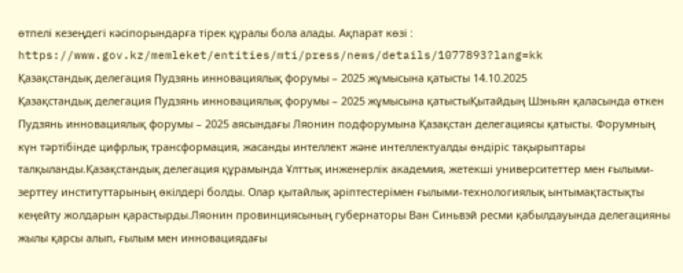өтпелі кезеңдегі кәсіпорындарға тірек құралы бола алады. Ақпарат көзі : https://www.gov.kz/memleket/entities/mti/press/news/details/1077893?lang=kk
Қазақстандық делегация Пудзянь инновациялық форумы – 2025 жұмысына қатысты 14.10.2025
Қазақстандық делегация Пудзянь инновациялық форумы – 2025 жұмысына қатыстыҚытайдың Шэньян қаласында өткен Пудзянь инновациялық форумы – 2025 аясындағы Ляонин подфорумына Қазақстан делегациясы қатысты. Форумның күн тәртібінде цифрлық трансформация, жасанды интеллект және интеллектуалды өндіріс тақырыптары талқыланды.Қазақстандық делегация құрамында Ұлттық инженерлік академия, жетекші университеттер мен ғылыми-зерттеу институттарының өкілдері болды. Олар қытайлық әріптестерімен ғылыми-технологиялық ынтымақтастықты кеңейту жолдарын қарастырды.Ляонин провинциясының губернаторы Ван Синьвэй ресми қабылдауында делегацияны жылы қарсы алып, ғылым мен инновациядағы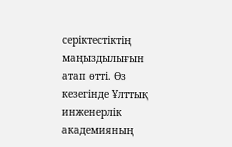серіктестіктің маңыздылығын атап өтті. Өз кезегінде Ұлттық инженерлік академияның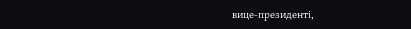вице-президенті,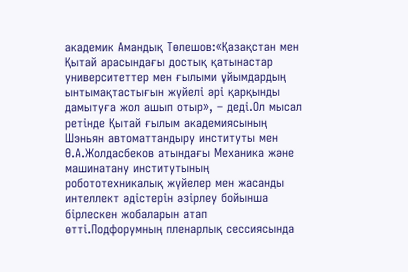академик Амандық Төлешов:«Қазақстан мен Қытай арасындағы достық қатынастар университеттер мен ғылыми ұйымдардың ынтымақтастығын жүйелі әрі қарқынды дамытуға жол ашып отыр», – деді.Ол мысал ретінде Қытай ғылым академиясының Шэньян автоматтандыру институты мен Ө.А.Жолдасбеков атындағы Механика және машинатану институтының робототехникалық жүйелер мен жасанды интеллект әдістерін әзірлеу бойынша бірлескен жобаларын атап өтті.Подфорумның пленарлық сессиясында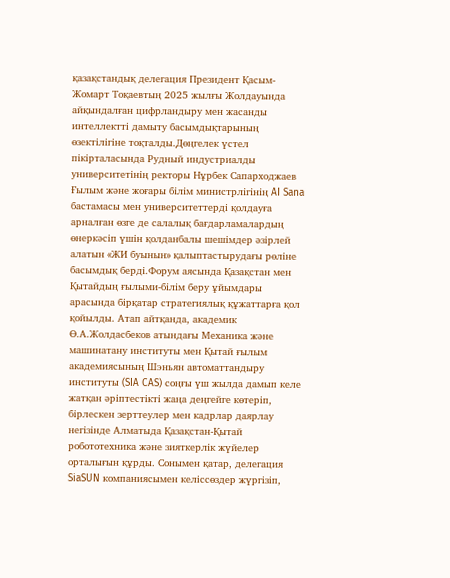қазақстандық делегация Президент Қасым-Жомарт Тоқаевтың 2025 жылғы Жолдауында айқындалған цифрландыру мен жасанды интеллектті дамыту басымдықтарының өзектілігіне тоқталды.Дөңгелек үстел пікірталасында Рудный индустриалды университетінің ректоры Нұрбек Сапарходжаев Ғылым және жоғары білім министрлігінің AI Sana бастамасы мен университеттерді қолдауға арналған өзге де салалық бағдарламалардың өнеркәсіп үшін қолданбалы шешімдер әзірлей алатын «ЖИ буынын» қалыптастырудағы рөліне басымдық берді.Форум аясында Қазақстан мен Қытайдың ғылыми-білім беру ұйымдары арасында бірқатар стратегиялық құжаттарға қол қойылды. Атап айтқанда, академик Ө.А.Жолдасбеков атындағы Механика және машинатану институты мен Қытай ғылым академиясының Шэньян автоматтандыру институты (SIA CAS) соңғы үш жылда дамып келе жатқан әріптестікті жаңа деңгейге көтеріп, бірлескен зерттеулер мен кадрлар даярлау негізінде Алматыда Қазақстан-Қытай робототехника және зияткерлік жүйелер орталығын құрды. Сонымен қатар, делегация SiaSUN компаниясымен келіссөздер жүргізіп,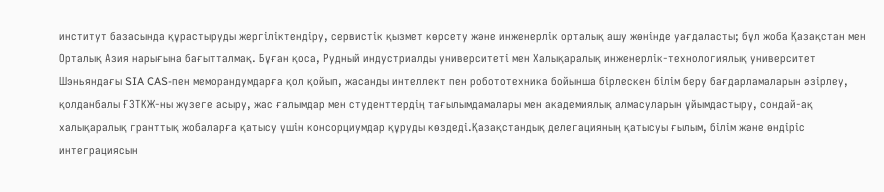институт базасында құрастыруды жергіліктендіру, сервистік қызмет көрсету және инженерлік орталық ашу жөнінде уағдаласты; бұл жоба Қазақстан мен Орталық Азия нарығына бағытталмақ. Бұған қоса, Рудный индустриалды университеті мен Халықаралық инженерлік-технологиялық университет Шэньяндағы SIA CAS-пен меморандумдарға қол қойып, жасанды интеллект пен робототехника бойынша бірлескен білім беру бағдарламаларын әзірлеу, қолданбалы ҒЗТКЖ-ны жүзеге асыру, жас ғалымдар мен студенттердің тағылымдамалары мен академиялық алмасуларын ұйымдастыру, сондай-ақ халықаралық гранттық жобаларға қатысу үшін консорциумдар құруды көздеді.Қазақстандық делегацияның қатысуы ғылым, білім және өндіріс интеграциясын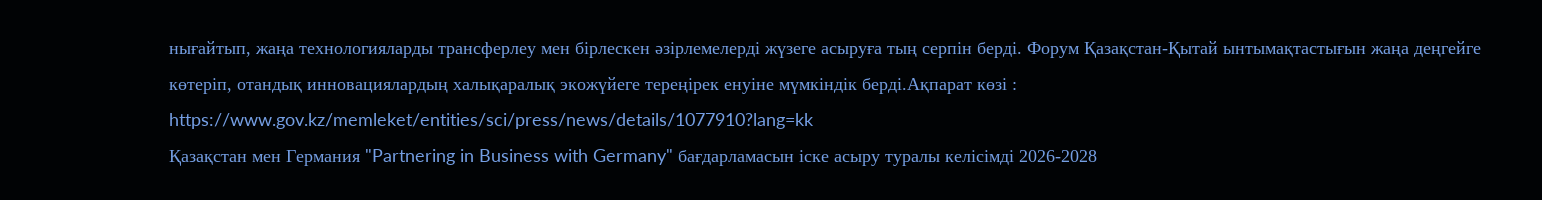нығайтып, жаңа технологияларды трансферлеу мен бірлескен әзірлемелерді жүзеге асыруға тың серпін берді. Форум Қазақстан-Қытай ынтымақтастығын жаңа деңгейге көтеріп, отандық инновациялардың халықаралық экожүйеге тереңірек енуіне мүмкіндік берді.Ақпарат көзі : https://www.gov.kz/memleket/entities/sci/press/news/details/1077910?lang=kk
Қазақстан мен Германия "Partnering in Business with Germany" бағдарламасын іске асыру туралы келісімді 2026-2028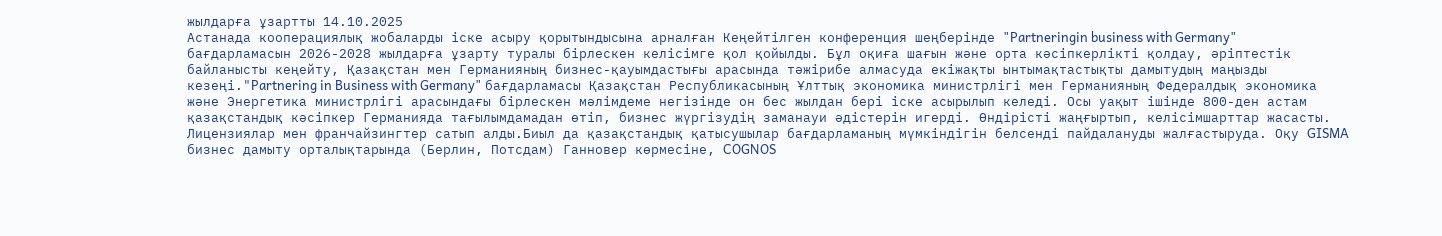жылдарға ұзартты 14.10.2025
Астанада кооперациялық жобаларды іске асыру қорытындысына арналған Кеңейтілген конференция шеңберінде "Partneringin business with Germany" бағдарламасын 2026-2028 жылдарға ұзарту туралы бірлескен келісімге қол қойылды. Бұл оқиға шағын және орта кәсіпкерлікті қолдау, әріптестік байланысты кеңейту, Қазақстан мен Германияның бизнес-қауымдастығы арасында тәжірибе алмасуда екіжақты ынтымақтастықты дамытудың маңызды кезеңі."Partnering in Business with Germany" бағдарламасы Қазақстан Республикасының Ұлттық экономика министрлігі мен Германияның Федералдық экономика және Энергетика министрлігі арасындағы бірлескен мәлімдеме негізінде он бес жылдан бері іске асырылып келеді. Осы уақыт ішінде 800-ден астам қазақстандық кәсіпкер Германияда тағылымдамадан өтіп, бизнес жүргізудің заманауи әдістерін игерді. Өндірісті жаңғыртып, келісімшарттар жасасты. Лицензиялар мен франчайзингтер сатып алды.Биыл да қазақстандық қатысушылар бағдарламаның мүмкіндігін белсенді пайдалануды жалғастыруда. Оқу GISMA бизнес дамыту орталықтарында (Берлин, Потсдам) Ганновер көрмесіне, COGNOS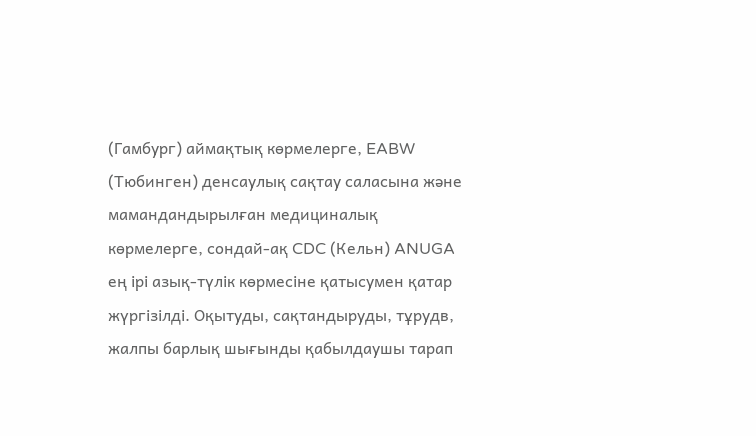(Гамбург) аймақтық көрмелерге, EABW (Тюбинген) денсаулық сақтау саласына және мамандандырылған медициналық көрмелерге, сондай-ақ CDC (Кельн) ANUGA ең ірі азық-түлік көрмесіне қатысумен қатар жүргізілді. Оқытуды, сақтандыруды, тұрудв, жалпы барлық шығынды қабылдаушы тарап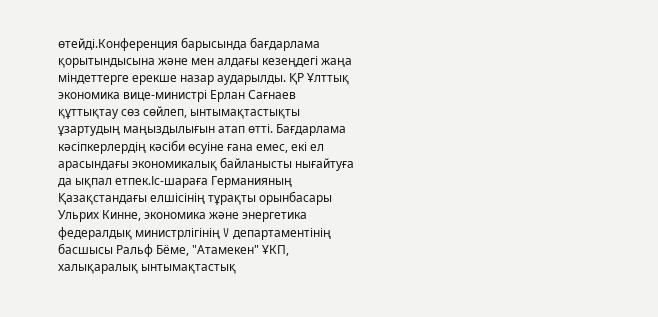өтейді.Конференция барысында бағдарлама қорытындысына және мен алдағы кезеңдегі жаңа міндеттерге ерекше назар аударылды. ҚР Ұлттық экономика вице-министрі Ерлан Сағнаев құттықтау сөз сөйлеп, ынтымақтастықты ұзартудың маңыздылығын атап өтті. Бағдарлама кәсіпкерлердің кәсіби өсуіне ғана емес, екі ел арасындағы экономикалық байланысты нығайтуға да ықпал етпек.Іс-шараға Германияның Қазақстандағы елшісінің тұрақты орынбасары Ульрих Кинне, экономика және энергетика федералдық министрлігінің V департаментінің басшысы Ральф Бёме, "Атамекен" ҰКП, халықаралық ынтымақтастық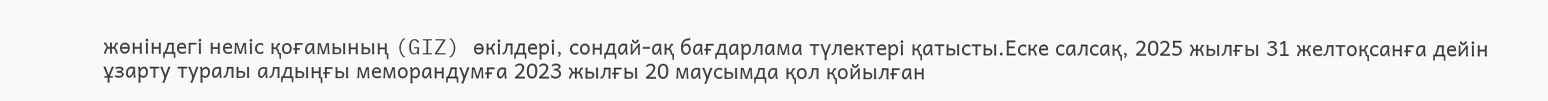жөніндегі неміс қоғамының (GIZ) өкілдері, сондай-ақ бағдарлама түлектері қатысты.Еске салсақ, 2025 жылғы 31 желтоқсанға дейін ұзарту туралы алдыңғы меморандумға 2023 жылғы 20 маусымда қол қойылған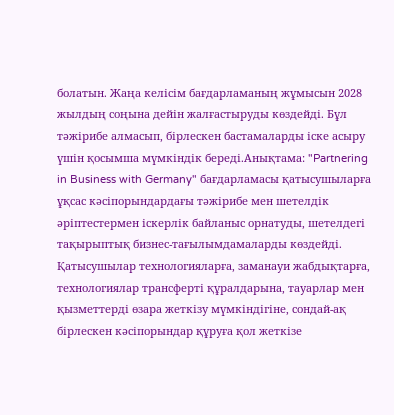болатын. Жаңа келісім бағдарламаның жұмысын 2028 жылдың соңына дейін жалғастыруды көздейді. Бұл тәжірибе алмасып, бірлескен бастамаларды іске асыру үшін қосымша мүмкіндік береді.Анықтама: "Partnering in Business with Germany" бағдарламасы қатысушыларға ұқсас кәсіпорындардағы тәжірибе мен шетелдік әріптестермен іскерлік байланыс орнатуды, шетелдегі тақырыптық бизнес-тағылымдамаларды көздейді. Қатысушылар технологияларға, заманауи жабдықтарға, технологиялар трансферті құралдарына, тауарлар мен қызметтерді өзара жеткізу мүмкіндігіне, сондай-ақ бірлескен кәсіпорындар құруға қол жеткізе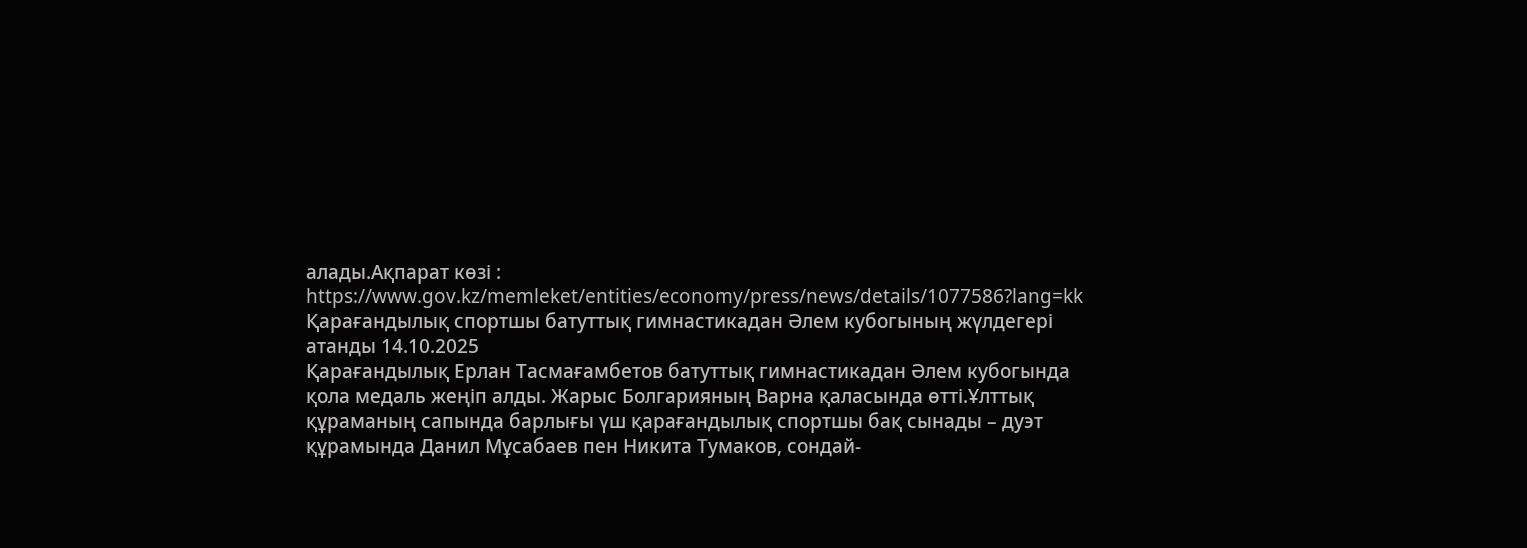алады.Ақпарат көзі : https://www.gov.kz/memleket/entities/economy/press/news/details/1077586?lang=kk
Қарағандылық спортшы батуттық гимнастикадан Әлем кубогының жүлдегері атанды 14.10.2025
Қарағандылық Ерлан Тасмағамбетов батуттық гимнастикадан Әлем кубогында қола медаль жеңіп алды. Жарыс Болгарияның Варна қаласында өтті.Ұлттық құраманың сапында барлығы үш қарағандылық спортшы бақ сынады – дуэт құрамында Данил Мұсабаев пен Никита Тумаков, сондай-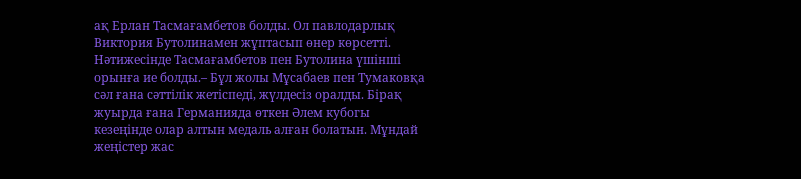ақ Ерлан Тасмағамбетов болды. Ол павлодарлық Виктория Бутолинамен жұптасып өнер көрсетті. Нәтижесінде Тасмағамбетов пен Бутолина үшінші орынға ие болды.– Бұл жолы Мұсабаев пен Тумаковқа сәл ғана сәттілік жетіспеді, жүлдесіз оралды. Бірақ жуырда ғана Германияда өткен Әлем кубогы кезеңінде олар алтын медаль алған болатын. Мұндай жеңістер жас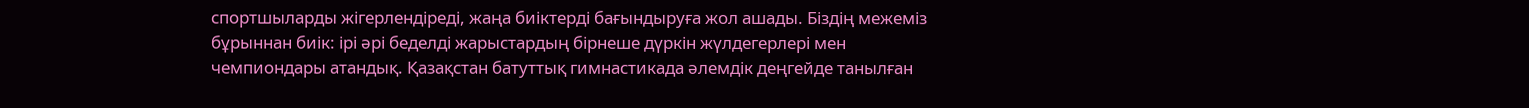спортшыларды жігерлендіреді, жаңа биіктерді бағындыруға жол ашады. Біздің межеміз бұрыннан биік: ірі әрі беделді жарыстардың бірнеше дүркін жүлдегерлері мен чемпиондары атандық. Қазақстан батуттық гимнастикада әлемдік деңгейде танылған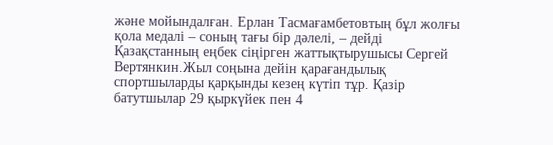және мойындалған. Ерлан Тасмағамбетовтың бұл жолғы қола медалі – соның тағы бір дәлелі, – дейді Қазақстанның еңбек сіңірген жаттықтырушысы Сергей Вертянкин.Жыл соңына дейін қарағандылық спортшыларды қарқынды кезең күтіп тұр. Қазір батутшылар 29 қыркүйек пен 4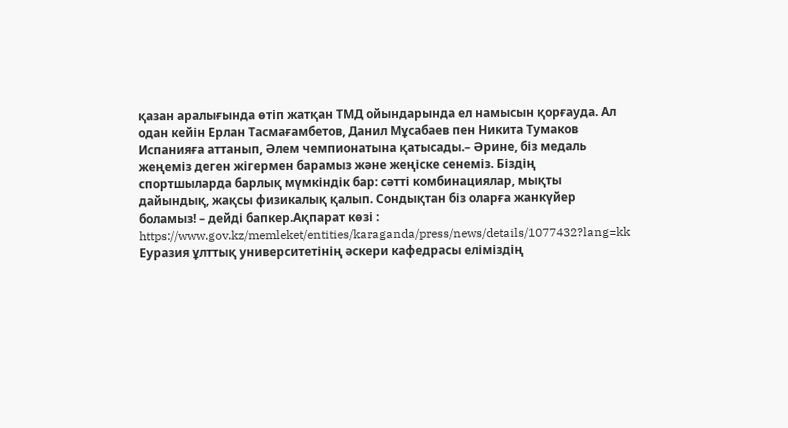қазан аралығында өтіп жатқан ТМД ойындарында ел намысын қорғауда. Ал одан кейін Ерлан Тасмағамбетов, Данил Мұсабаев пен Никита Тумаков Испанияға аттанып, Әлем чемпионатына қатысады.– Әрине, біз медаль жеңеміз деген жігермен барамыз және жеңіске сенеміз. Біздің спортшыларда барлық мүмкіндік бар: сәтті комбинациялар, мықты дайындық, жақсы физикалық қалып. Сондықтан біз оларға жанкүйер боламыз! – дейді бапкер.Ақпарат көзі : https://www.gov.kz/memleket/entities/karaganda/press/news/details/1077432?lang=kk
Еуразия ұлттық университетінің әскери кафедрасы еліміздің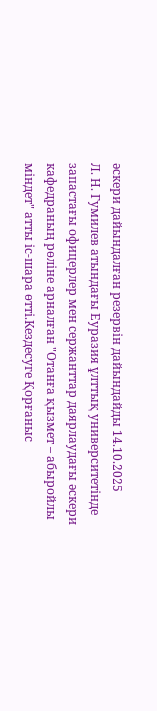әскери дайындалған резервін дайындайды 14.10.2025
Л. Н. Гумилев атындағы Еуразия ұлттық университетінде запастағы офицерлер мен сержанттар даярлаудағы әскери кафедраның рөліне арналған "Отанға қызмет – абыройлы міндет" атты іс-шара өтті.Кездесуге Қорғаныс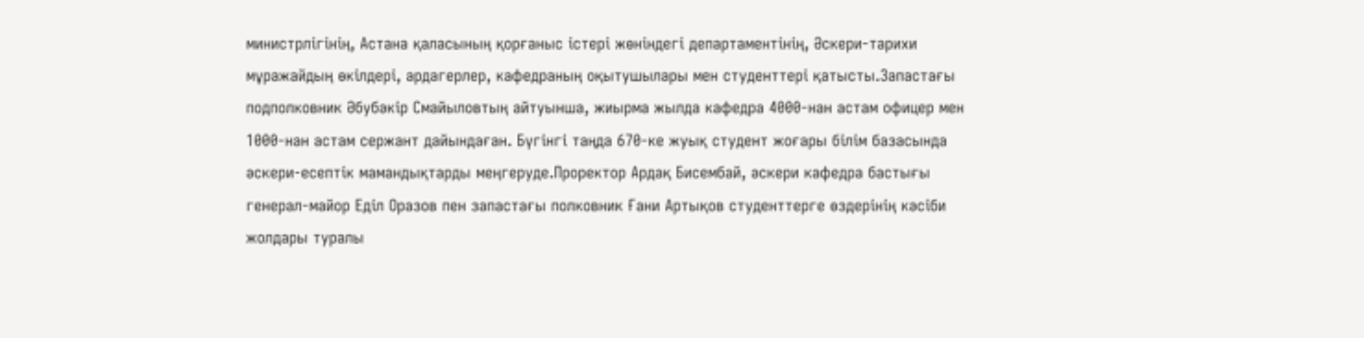министрлігінің, Астана қаласының қорғаныс істері жөніндегі департаментінің, Әскери-тарихи мұражайдың өкілдері, ардагерлер, кафедраның оқытушылары мен студенттері қатысты.Запастағы подполковник Әбубәкір Смайыловтың айтуынша, жиырма жылда кафедра 4000-нан астам офицер мен 1000-нан астам сержант дайындаған. Бүгінгі таңда 670-ке жуық студент жоғары білім базасында әскери-есептік мамандықтарды меңгеруде.Проректор Ардақ Бисембай, әскери кафедра бастығы генерал-майор Еділ Оразов пен запастағы полковник Ғани Артықов студенттерге өздерінің кәсіби жолдары туралы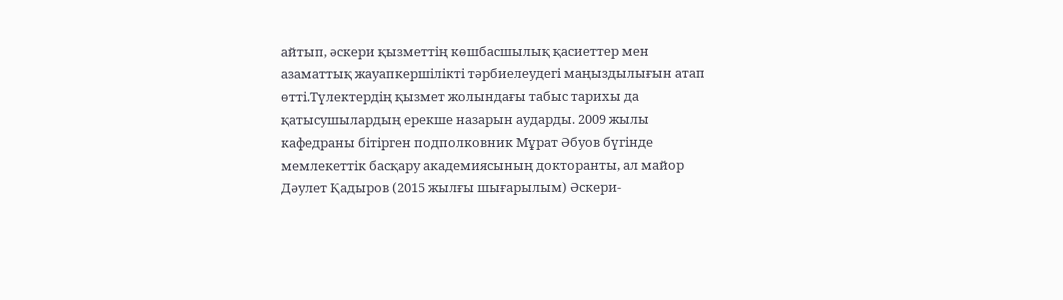айтып, әскери қызметтің көшбасшылық қасиеттер мен азаматтық жауапкершілікті тәрбиелеудегі маңыздылығын атап өтті.Түлектердің қызмет жолындағы табыс тарихы да қатысушылардың ерекше назарын аударды. 2009 жылы кафедраны бітірген подполковник Мұрат Әбуов бүгінде мемлекеттік басқару академиясының докторанты, ал майор Дәулет Қадыров (2015 жылғы шығарылым) Әскери-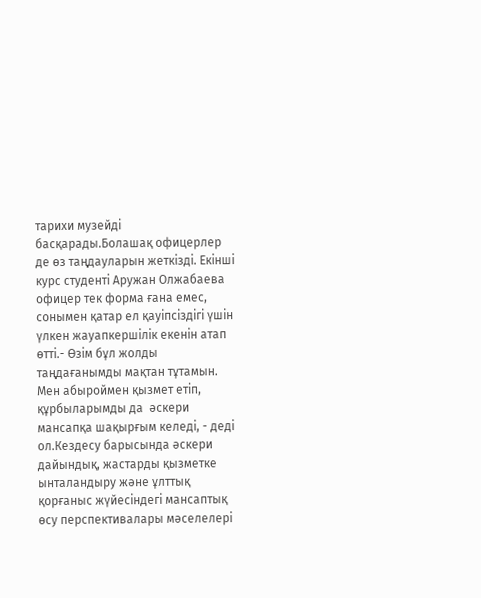тарихи музейді басқарады.Болашақ офицерлер де өз таңдауларын жеткізді. Екінші курс студенті Аружан Олжабаева офицер тек форма ғана емес, сонымен қатар ел қауіпсіздігі үшін үлкен жауапкершілік екенін атап өтті.- Өзім бұл жолды таңдағанымды мақтан тұтамын. Мен абыроймен қызмет етіп, құрбыларымды да  әскери мансапқа шақырғым келеді, - деді ол.Кездесу барысында әскери дайындық, жастарды қызметке ынталандыру және ұлттық қорғаныс жүйесіндегі мансаптық өсу перспективалары мәселелері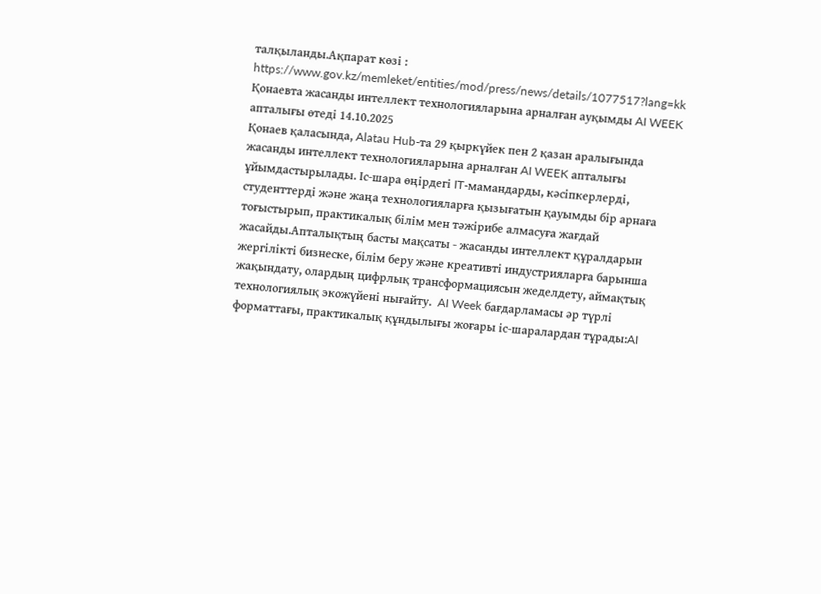талқыланды.Ақпарат көзі : https://www.gov.kz/memleket/entities/mod/press/news/details/1077517?lang=kk
Қонаевта жасанды интеллект технологияларына арналған ауқымды AI WEEK апталығы өтеді 14.10.2025
Қонаев қаласында, Alatau Hub-та 29 қыркүйек пен 2 қазан аралығында жасанды интеллект технологияларына арналған AI WEEK апталығы ұйымдастырылады. Іс-шара өңірдегі IT-мамандарды, кәсіпкерлерді, студенттерді және жаңа технологияларға қызығатын қауымды бір арнаға тоғыстырып, практикалық білім мен тәжірибе алмасуға жағдай жасайды.Апталықтың басты мақсаты - жасанды интеллект құралдарын жергілікті бизнеске, білім беру және креативті индустрияларға барынша жақындату, олардың цифрлық трансформациясын жеделдету, аймақтық технологиялық экожүйені нығайту.  AI Week бағдарламасы әр түрлі форматтағы, практикалық құндылығы жоғары іс-шаралардан тұрады:AI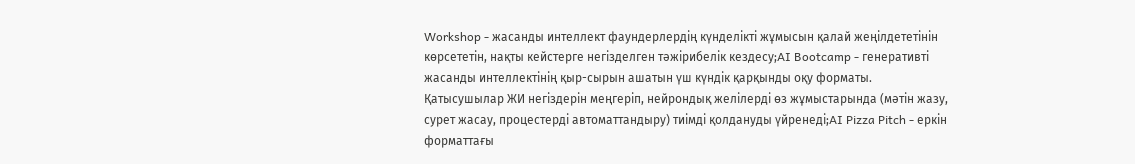Workshop - жасанды интеллект фаундерлердің күнделікті жұмысын қалай жеңілдететінін көрсететін, нақты кейстерге негізделген тәжірибелік кездесу;AI Bootcamp - генеративті жасанды интеллектінің қыр-сырын ашатын үш күндік қарқынды оқу форматы. Қатысушылар ЖИ негіздерін меңгеріп, нейрондық желілерді өз жұмыстарында (мәтін жазу, сурет жасау, процестерді автоматтандыру) тиімді қолдануды үйренеді;AI Pizza Pitch - еркін форматтағы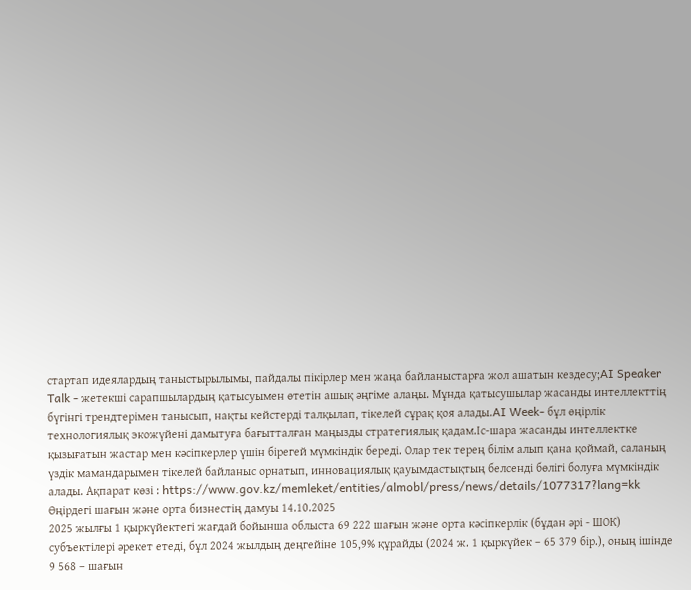стартап идеялардың таныстырылымы, пайдалы пікірлер мен жаңа байланыстарға жол ашатын кездесу;AI Speaker Talk - жетекші сарапшылардың қатысуымен өтетін ашық әңгіме алаңы. Мұнда қатысушылар жасанды интеллекттің бүгінгі трендтерімен танысып, нақты кейстерді талқылап, тікелей сұрақ қоя алады.AI Week- бұл өңірлік технологиялық экожүйені дамытуға бағытталған маңызды стратегиялық қадам.Іс-шара жасанды интеллектке қызығатын жастар мен кәсіпкерлер үшін бірегей мүмкіндік береді. Олар тек терең білім алып қана қоймай, саланың үздік мамандарымен тікелей байланыс орнатып, инновациялық қауымдастықтың белсенді бөлігі болуға мүмкіндік алады. Ақпарат көзі : https://www.gov.kz/memleket/entities/almobl/press/news/details/1077317?lang=kk
Өңірдегі шағын және орта бизнестің дамуы 14.10.2025
2025 жылғы 1 қыркүйектегі жағдай бойынша облыста 69 222 шағын және орта кәсіпкерлік (бұдан әрі - ШОК) субъектілері әрекет етеді, бұл 2024 жылдың деңгейіне 105,9% құрайды (2024 ж. 1 қыркүйек – 65 379 бір.), оның ішінде 9 568 – шағын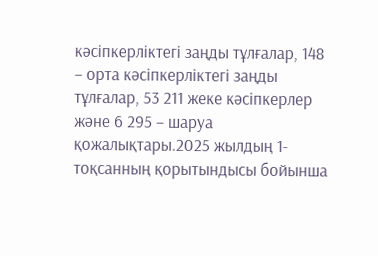кәсіпкерліктегі заңды тұлғалар, 148 – орта кәсіпкерліктегі заңды тұлғалар, 53 211 жеке кәсіпкерлер және 6 295 – шаруа қожалықтары.2025 жылдың 1-тоқсанның қорытындысы бойынша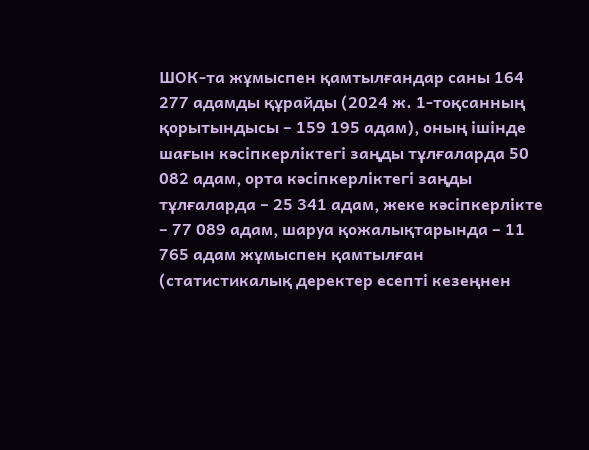ШОК-та жұмыспен қамтылғандар саны 164 277 адамды құрайды (2024 ж. 1-тоқсанның қорытындысы – 159 195 адам), оның ішінде шағын кәсіпкерліктегі заңды тұлғаларда 50 082 адам, орта кәсіпкерліктегі заңды тұлғаларда – 25 341 адам, жеке кәсіпкерлікте – 77 089 адам, шаруа қожалықтарында – 11 765 адам жұмыспен қамтылған (статистикалық деректер есепті кезеңнен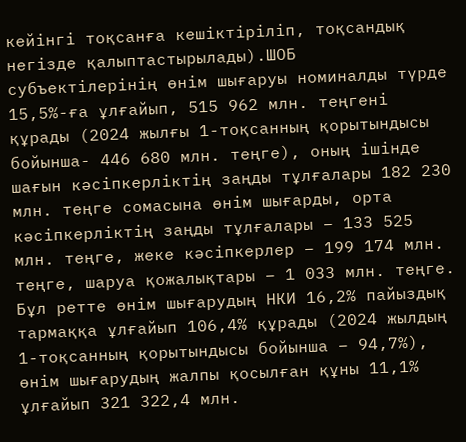кейінгі тоқсанға кешіктіріліп, тоқсандық негізде қалыптастырылады).ШОБ субъектілерінің өнім шығаруы номиналды түрде 15,5%-ға ұлғайып, 515 962 млн. теңгені құрады (2024 жылғы 1-тоқсанның қорытындысы бойынша- 446 680 млн. теңге), оның ішінде шағын кәсіпкерліктің заңды тұлғалары 182 230 млн. теңге сомасына өнім шығарды, орта кәсіпкерліктің заңды тұлғалары – 133 525 млн. теңге, жеке кәсіпкерлер – 199 174 млн. теңге, шаруа қожалықтары – 1 033 млн. теңге. Бұл ретте өнім шығарудың НКИ 16,2% пайыздық тармаққа ұлғайып 106,4% құрады (2024 жылдың 1-тоқсанның қорытындысы бойынша – 94,7%), өнім шығарудың жалпы қосылған құны 11,1% ұлғайып 321 322,4 млн.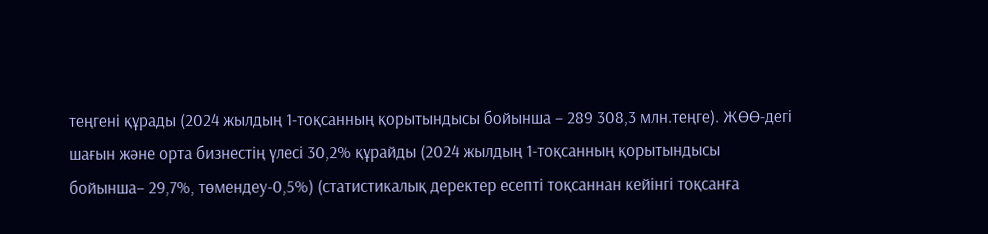теңгені құрады (2024 жылдың 1-тоқсанның қорытындысы бойынша – 289 308,3 млн.теңге). ЖӨӨ-дегі шағын және орта бизнестің үлесі 30,2% құрайды (2024 жылдың 1-тоқсанның қорытындысы бойынша– 29,7%, төмендеу-0,5%) (статистикалық деректер есепті тоқсаннан кейінгі тоқсанға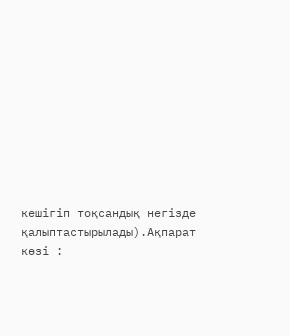кешігіп тоқсандық негізде қалыптастырылады).Ақпарат көзі :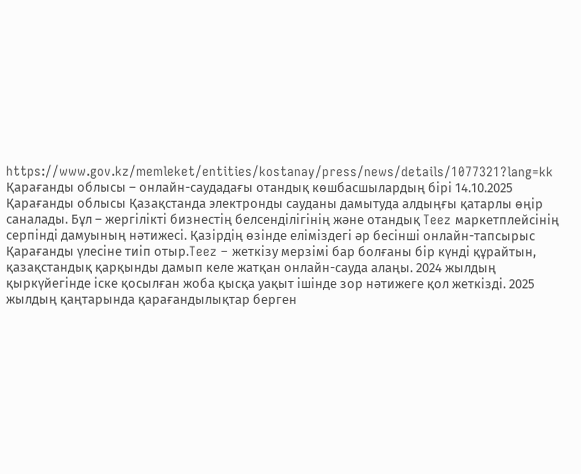https://www.gov.kz/memleket/entities/kostanay/press/news/details/1077321?lang=kk
Қарағанды облысы – онлайн-саудадағы отандық көшбасшылардың бірі 14.10.2025
Қарағанды облысы Қазақстанда электронды сауданы дамытуда алдыңғы қатарлы өңір саналады. Бұл – жергілікті бизнестің белсенділігінің және отандық Teez маркетплейсінің серпінді дамуының нәтижесі. Қазірдің өзінде еліміздегі әр бесінші онлайн-тапсырыс Қарағанды үлесіне тиіп отыр.Teez – жеткізу мерзімі бар болғаны бір күнді құрайтын, қазақстандық қарқынды дамып келе жатқан онлайн-сауда алаңы. 2024 жылдың қыркүйегінде іске қосылған жоба қысқа уақыт ішінде зор нәтижеге қол жеткізді. 2025 жылдың қаңтарында қарағандылықтар берген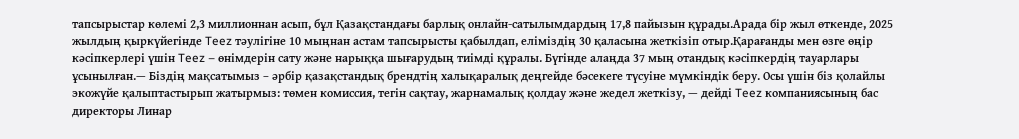тапсырыстар көлемі 2,3 миллионнан асып, бұл Қазақстандағы барлық онлайн-сатылымдардың 17,8 пайызын құрады.Арада бір жыл өткенде, 2025 жылдың қыркүйегінде Teez тәулігіне 10 мыңнан астам тапсырысты қабылдап, еліміздің 30 қаласына жеткізіп отыр.Қарағанды мен өзге өңір кәсіпкерлері үшін Teez – өнімдерін сату және нарыққа шығарудың тиімді құралы. Бүгінде алаңда 37 мың отандық кәсіпкердің тауарлары ұсынылған.— Біздің мақсатымыз – әрбір қазақстандық брендтің халықаралық деңгейде бәсекеге түсуіне мүмкіндік беру. Осы үшін біз қолайлы экожүйе қалыптастырып жатырмыз: төмен комиссия, тегін сақтау, жарнамалық қолдау және жедел жеткізу, — дейді Teez компаниясының бас директоры Линар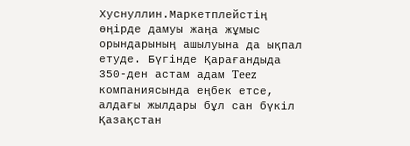Хуснуллин.Маркетплейстің өңірде дамуы жаңа жұмыс орындарының ашылуына да ықпал етуде. Бүгінде Қарағандыда 350-ден астам адам Teez компаниясында еңбек етсе, алдағы жылдары бұл сан бүкіл Қазақстан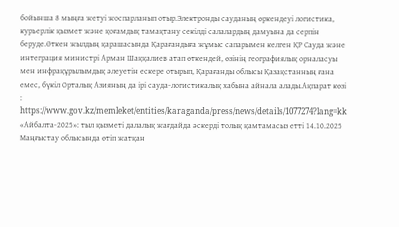бойынша 8 мыңға жетуі жоспарланып отыр.Электронды сауданың өркендеуі логистика, курьерлік қызмет және қоғамдық тамақтану секілді салалардың дамуына да серпін беруде.Өткен жылдың қарашасында Қарағандыға жұмыс сапарымен келген ҚР Сауда және интеграция министрі Арман Шаққалиев атап өткендей, өзінің географиялық орналасуы мен инфрақұрылымдық әлеуетін ескере отырып, Қарағанды облысы Қазақстанның ғана емес, бүкіл Орталық Азияның да ірі сауда-логистикалық хабына айнала алады.Ақпарат көзі : https://www.gov.kz/memleket/entities/karaganda/press/news/details/1077274?lang=kk
«Айбалта-2025»: тыл қызметі далалық жағдайда әскерді толық қамтамасыз етті 14.10.2025
Маңғыстау облысында өтіп жатқан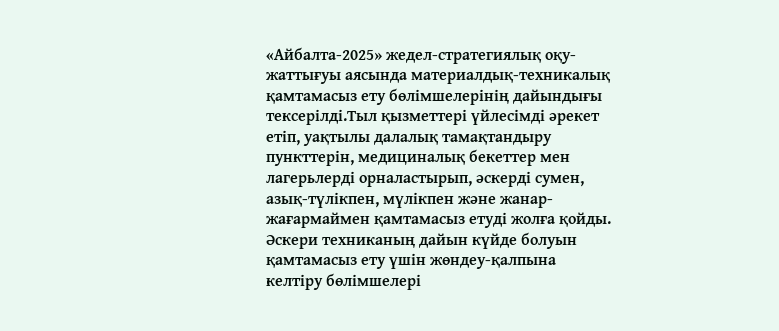«Айбалта-2025» жедел-стратегиялық оқу-жаттығуы аясында материалдық-техникалық қамтамасыз ету бөлімшелерінің дайындығы тексерілді.Тыл қызметтері үйлесімді әрекет етіп, уақтылы далалық тамақтандыру пункттерін, медициналық бекеттер мен лагерьлерді орналастырып, әскерді сумен, азық-түлікпен, мүлікпен және жанар-жағармаймен қамтамасыз етуді жолға қойды. Әскери техниканың дайын күйде болуын қамтамасыз ету үшін жөндеу-қалпына келтіру бөлімшелері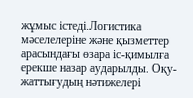жұмыс істеді.Логистика мәселелеріне және қызметтер арасындағы өзара іс-қимылға ерекше назар аударылды. Оқу-жаттығудың нәтижелері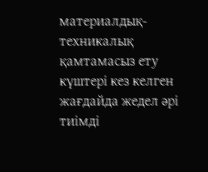материалдық-техникалық қамтамасыз ету күштері кез келген жағдайда жедел әрі тиімді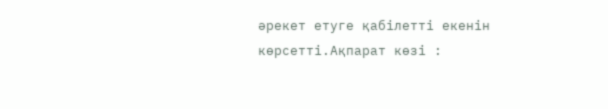әрекет етуге қабілетті екенін көрсетті.Ақпарат көзі :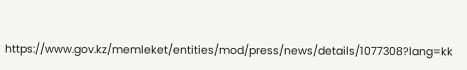https://www.gov.kz/memleket/entities/mod/press/news/details/1077308?lang=kk